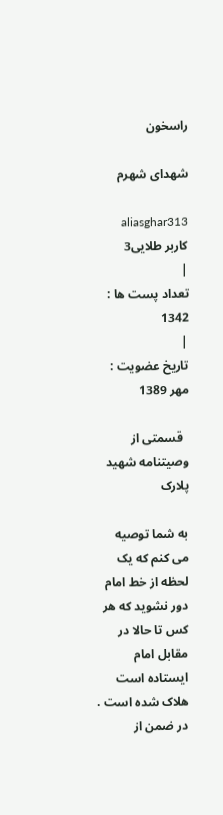راسخون

شهدای شهرم

aliasghar313 کاربر طلایی3
|
تعداد پست ها : 1342
|
تاریخ عضویت : مهر 1389

  قسمتی از وصیتنامه شهید پلارک

به شما توصیه می کنم که یک لحظه از خط امام دور نشوید که هر کس تا حالا در مقابل امام ایستاده است هلاک شده است . در ضمن از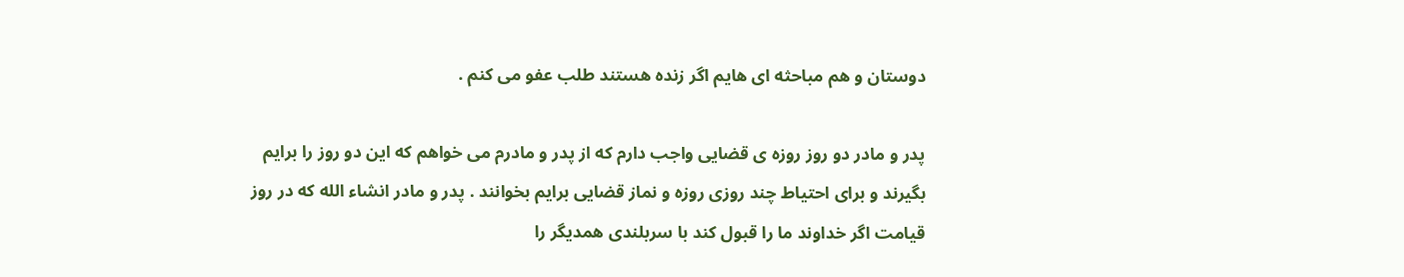دوستان و هم مباحثه ای هایم اگر زنده هستند طلب عفو می کنم .

پدر و مادر دو روز روزه ی قضایی واجب دارم که از پدر و مادرم می خواهم که این دو روز را برایم بگیرند و برای احتیاط چند روزی روزه و نماز قضایی برایم بخوانند . پدر و مادر انشاء الله که در روز قیامت اگر خداوند ما را قبول کند با سربلندی همدیگر را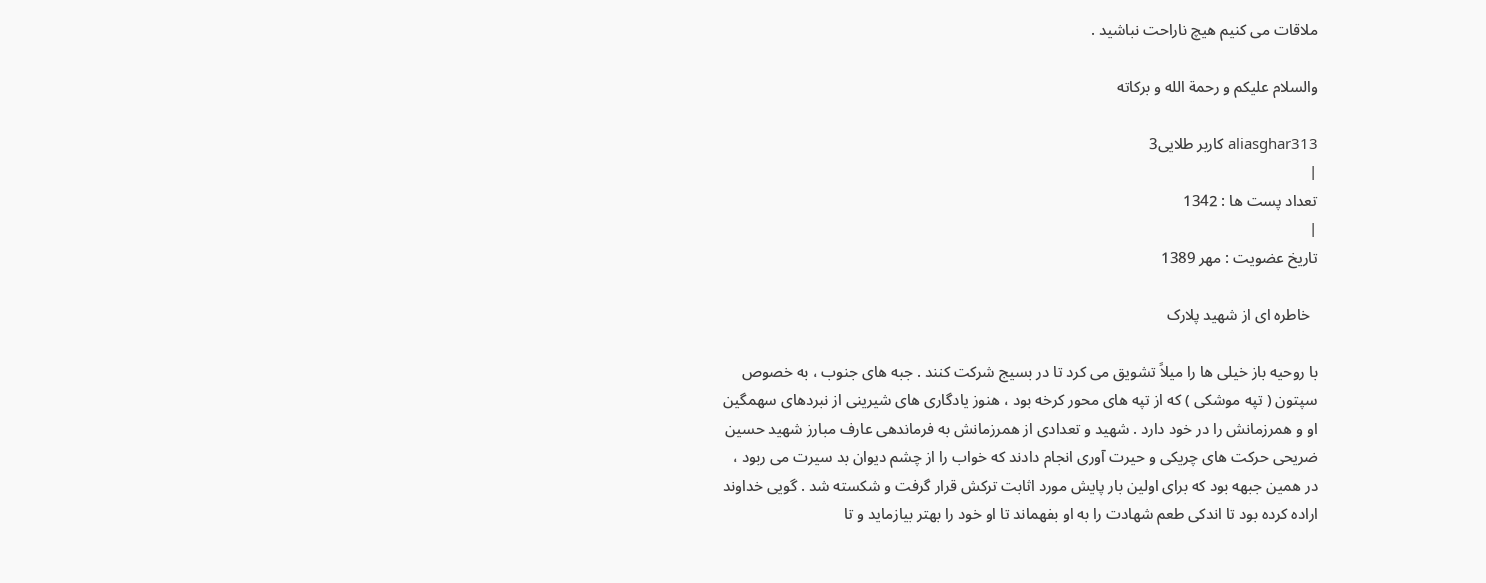ملاقات می کنیم هیچ ناراحت نباشید .

والسلام علیکم و رحمة الله و برکاته

aliasghar313 کاربر طلایی3
|
تعداد پست ها : 1342
|
تاریخ عضویت : مهر 1389

  خاطره ای از شهید پلارک

با روحیه باز خیلی ها را میلاً تشویق می کرد تا در بسیج شرکت کنند . جبه های جنوب ، به خصوص سپتون ( تپه موشکی ) که از تپه های محور کرخه بود ، هنوز یادگاری های شیرینی از نبردهای سهمگین او و همرزمانش را در خود دارد . شهید و تعدادی از همرزمانش به فرماندهی عارف مبارز شهید حسین ضریحی حرکت های چریکی و حیرت آوری انجام دادند که خواب را از چشم دیوان بد سیرت می ربود ، در همین جبهه بود که برای اولین بار پایش مورد اثابت ترکش قرار گرفت و شکسته شد . گویی خداوند اراده کرده بود تا اندکی طعم شهادت را به او بفهماند تا او خود را بهتر بیازماید و تا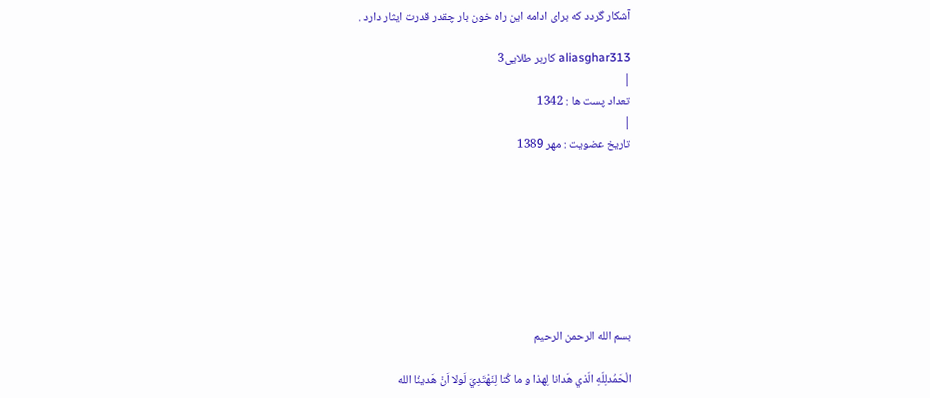آشکار گردد که برای ادامه این راه خون بار چقدر قدرت ایثار دارد .

aliasghar313 کاربر طلایی3
|
تعداد پست ها : 1342
|
تاریخ عضویت : مهر 1389








بسم الله الرحمن الرحيم

الْحَمُدلِلّهِ الّذي هَدانا لِهذا و ما كُنا لِنَهْتَدِيَ لَولا اَنْ هَدينُا الله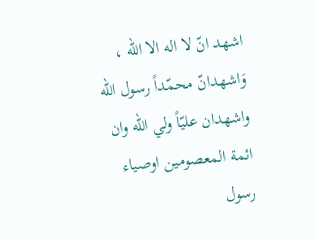اشهد انّ لا اله الا الله ، وَاشهدانّ محمّداً رسول الله واشهدان عليّاً ولي الله وان ائمة المعصومين اوصياء رسول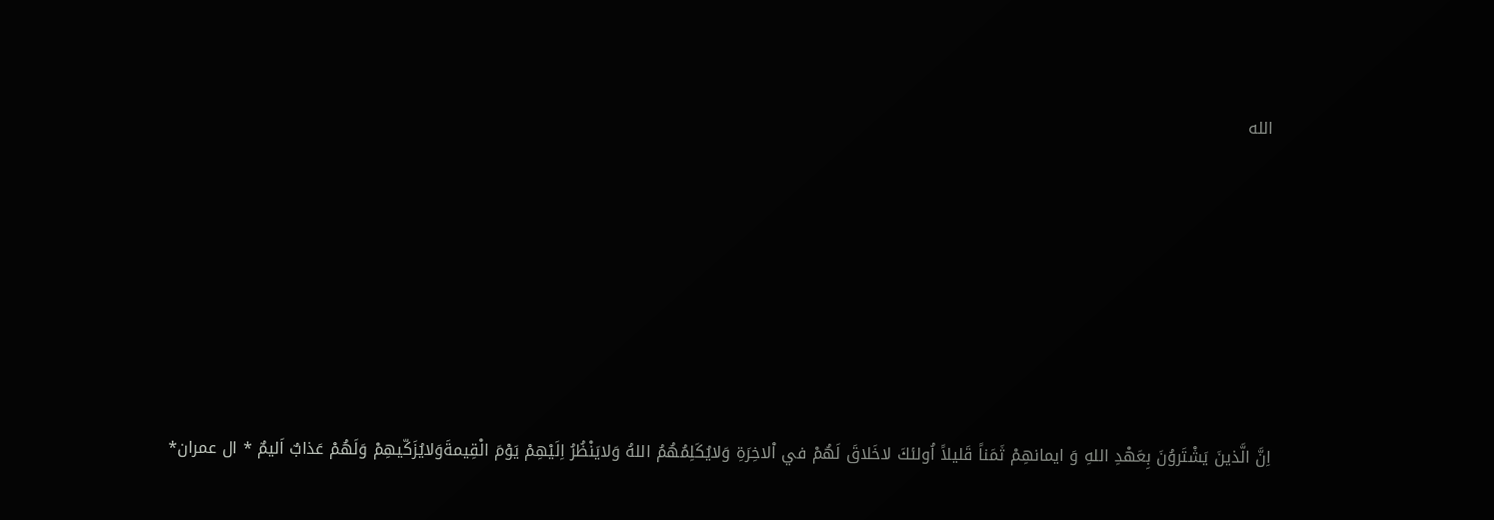الله







اِنَّ الَّذينَ يَشْتَروُنَ بِعَهْدِ اللهِ وَ ايمانهِمْ ثَمَناً قَليلاً اُولئكَ لاخَلاقَ لَهُمْ في اْلاخِرَةِ وَلايُكَلِمُهُمُ اللهُ وَلايَنْظُرُ اِلَيْهِمْ يَوْمَ الْقِيمةَوَلايُزَكّيهِمْ وَلَهُمْ عَذابٌ اَليمٌ * ال عمران*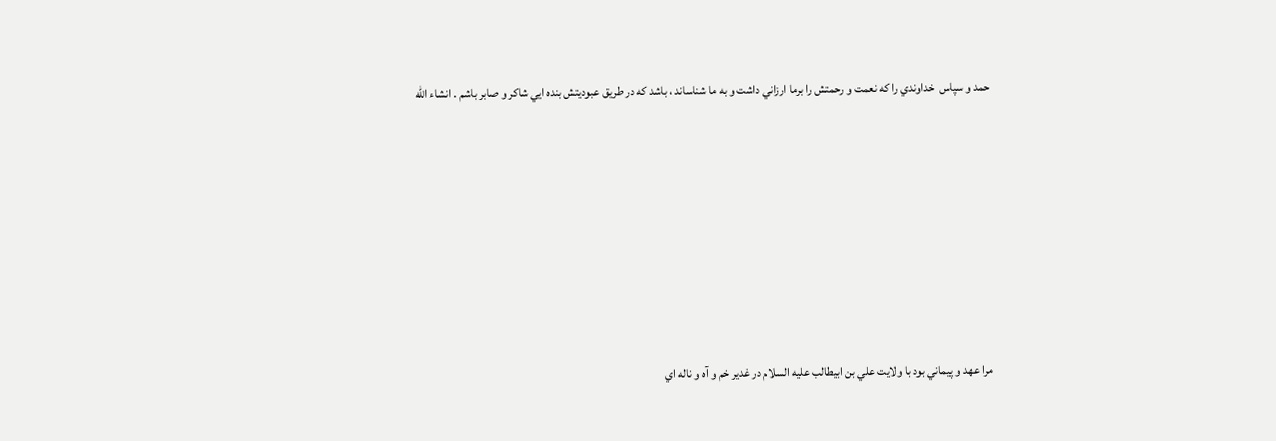حمد و سپاس  خداوندي را كه نعمت و رحمتش را برما ارزاني داشت و به ما شناساند ، باشد كه در طريق عبوديتش بنده ايي شاكر و صابر باشم . انشاء الله







مرا عهد و پيماني بود با ولايت علي بن ابيطالب عليه السلام در غدير خم و آه و ناله اي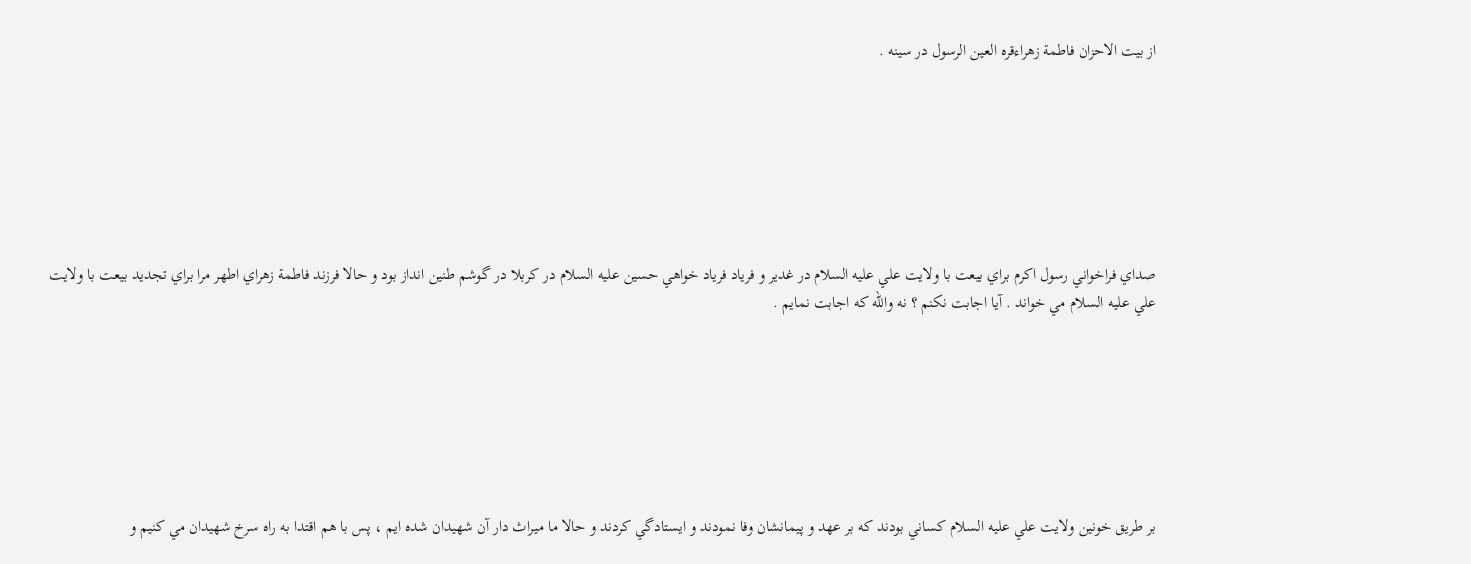از بيت الاحزان فاطمة زهراءقره العين الرسول در سينه .







صداي فراخواني رسول اكرم براي بيعت با ولايت علي عليه السلام در غدير و فرياد فرياد خواهي حسين عليه السلام در كربلا در گوشم طنين انداز بود و حالا فرزند فاطمة زهراي اطهر مرا براي تجديد بيعت با ولايت علي عليه السلام مي خواند . آيا اجابت نكنم ؟ نه والله كه اجابت نمايم .







بر طريق خونين ولايت علي عليه السلام كساني بودند كه بر عهد و پيمانشان وفا نمودند و ايستادگي كردند و حالا ما ميراث دار آن شهيدان شده ايم ، پس با هم اقتدا به راه سرخ شهيدان مي كنيم و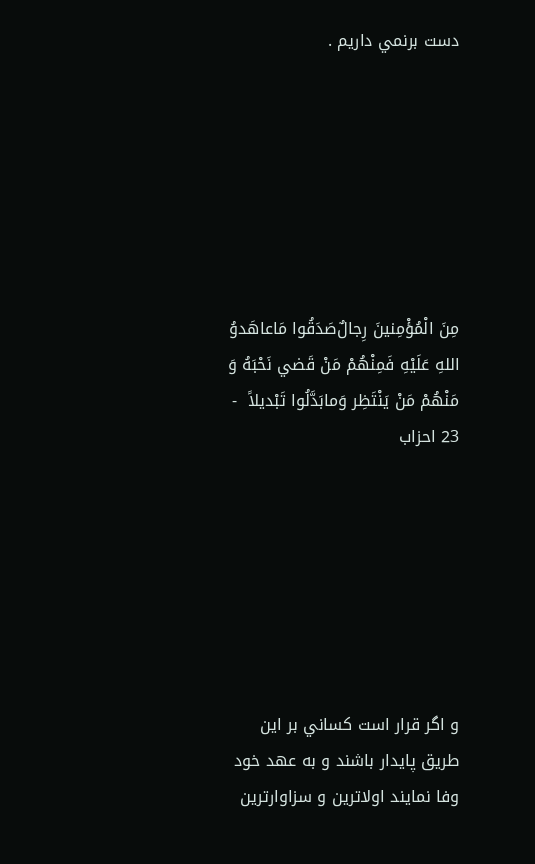دست برنمي داريم .







مِنَ الْمُؤْمِنينَ رِجالٌ‌صَدَقُوا مَاعاهَدوُ اللهِ عَلَيْهِ فَمِنْهُمْ مَنْ قَضي نَحْبَهُ‌ وَ مَنْهُمْ مَنْ يَنْتَظِر وَمابَدَّلُوا تَبْديلاً  - 23 احزاب







و اگر قرار است كساني بر اين طريق پايدار باشند و به عهد خود وفا نمايند اولاترين و سزاوارترين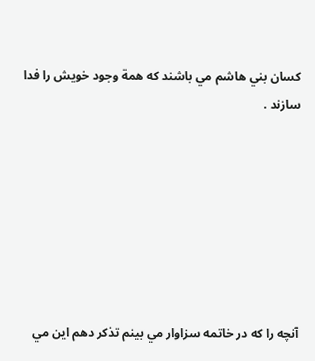كسان بني هاشم مي باشند كه همة وجود خويش را فدا سازند .







آنچه را كه در خاتمه سزاوار مي بينم تذكر دهم اين مي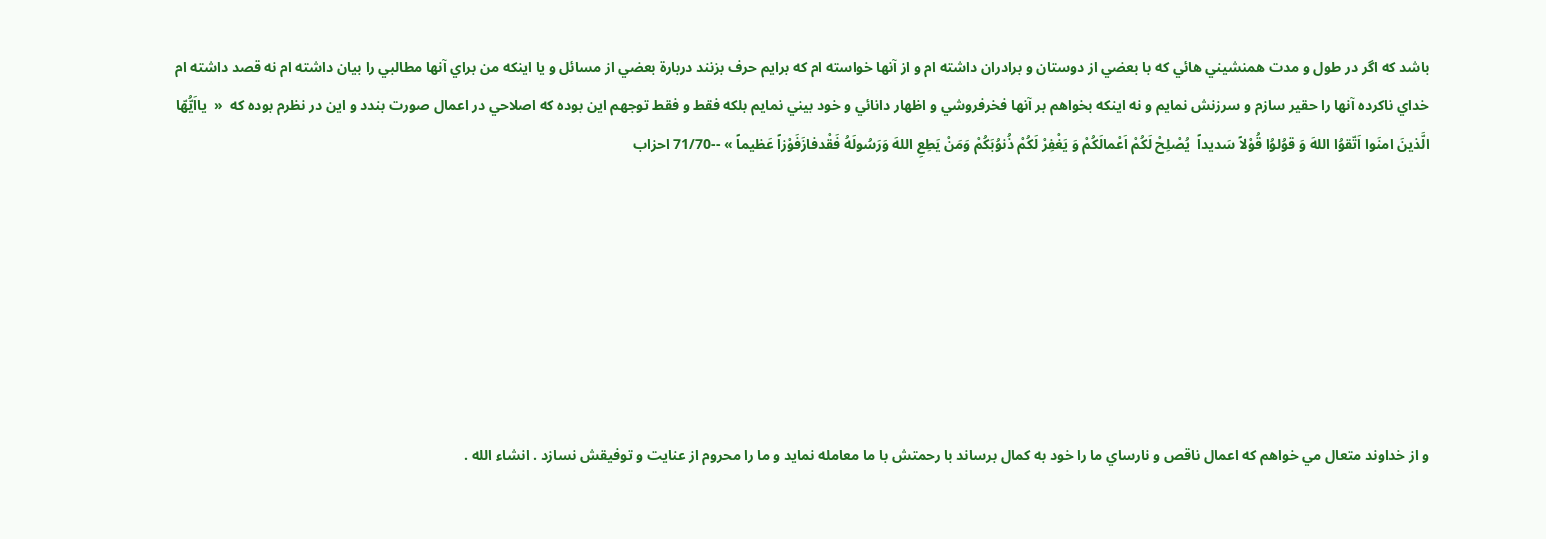باشد كه اگر در طول و مدت همنشيني هائي كه با بعضي از دوستان و برادران داشته ام و از آنها خواسته ام كه برايم حرف بزنند دربارة بعضي از مسائل و يا اينكه من براي آنها مطالبي را بيان داشته ام نه قصد داشته ام خداي ناكرده آنها را حقير سازم و سرزنش نمايم و نه اينكه بخواهم بر آنها فخرفروشي و اظهار دانائي و خود بيني نمايم بلكه فقط و فقط توجهم اين بوده كه اصلاحي در اعمال صورت بندد و اين در نظرم بوده كه  «  يااَيُّهّا الَّذينَ امنَوا اَتّقوُا اللهَ وَ قوُلوُا قُوْلاً سَديداً  يُصْلِحْ لَكُمْ اَعْمالَكُمْ وَ يَغْفِرْ لَكُمْ ذُنوُبَكُمْ وَمَنْ يَطِعِ اللهَ وَرَسُولَهُ فَقْدفازَفَوْزاً عَظيماً » --71/70 احزاب







و از خداوند متعال مي خواهم كه اعمال ناقص و نارساي ما را خود به كمال برساند با رحمتش با ما معامله نمايد و ما را محروم از عنايت و توفيقش نسازد . انشاء الله .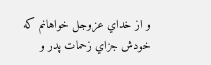و از خداي عزوجل خواهانم كه خودش جزاي زحمات پدر و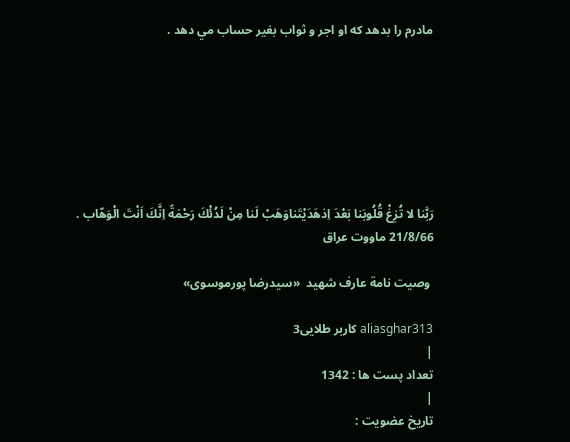مادرم را بدهد كه او اجر و ثواب بغير حساب مي دهد .







رَبَّنا لا تُزِغْ قُلُوبَنا بَعْدَ اِذهَدَيْتَناوَهَبْ لَنا مِنْ لَدُئْكَ رَحْمَةً اِنَّكَ اَنْتَ الْوَهّاب .          21/8/66 ماووت عراق

 وصيت نامة عارف شهيد  «سيدرضا پورموسوی»

aliasghar313 کاربر طلایی3
|
تعداد پست ها : 1342
|
تاریخ عضویت :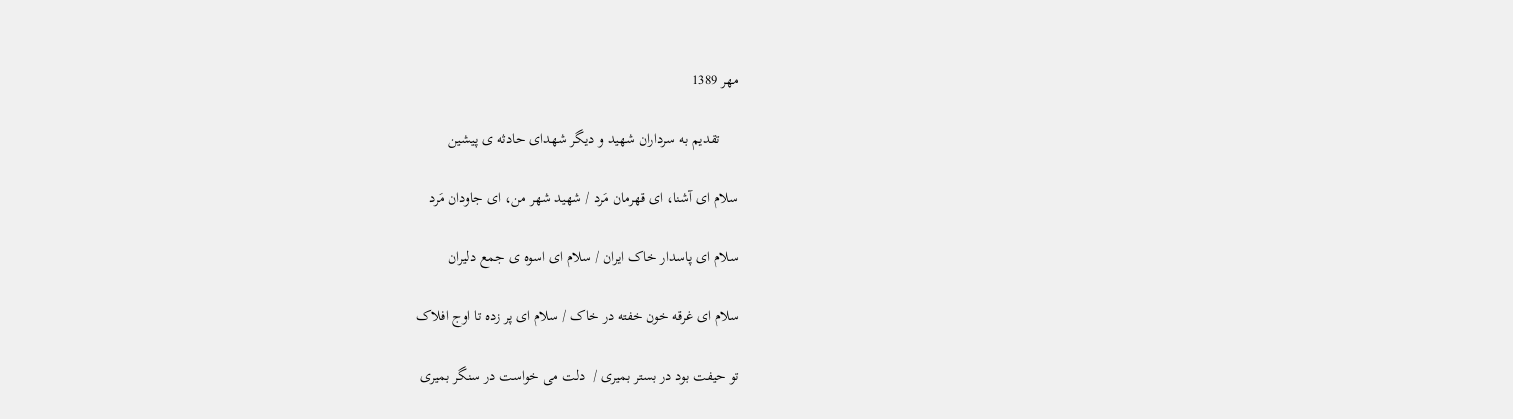مهر 1389

     تقدیم به سرداران شهید و دیگر شهدای حادثه ی پیشین

سلام ای آشنا، ای قهرمان مَرد / شهید شهر من، ای جاودان مَرد

سلام ای پاسدار خاک ایران / سلام ای اسوه ی جمع دلیران

سلام ای غرقه خون خفته در خاک / سلام ای پر زده تا اوج افلاک

تو حیفت بود در بستر بمیری /  دلت می خواست در سنگر بمیری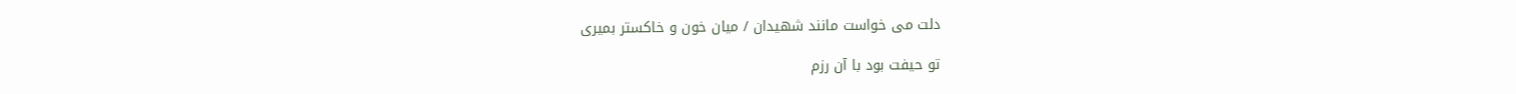دلت می خواست مانند شهیدان / میان خون و خاکستر بمیری

تو حیفت بود با آن رزم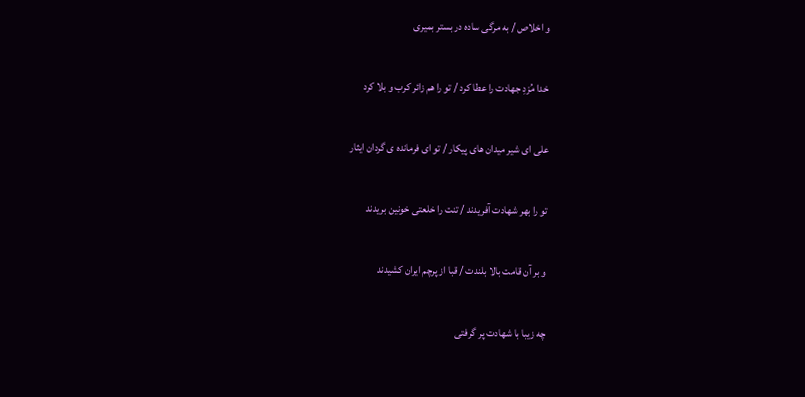و اخلاص / به مرگی ساده در بستر بمیری

خدا مُزدِ جهادت را عطا کرد / تو را هم زائر کرب و بلا کرد

علی ای شیر میدان های پیکار / تو ای فرمانده ی گردان ایثار

تو را بهر شهادت آفریدند / تنت را خلعتی خونین بریدند

و بر آن قامت بالا بلندت / قبا از پرچم ایران کشیدند

چه زیبا با شهادت پر گرفتی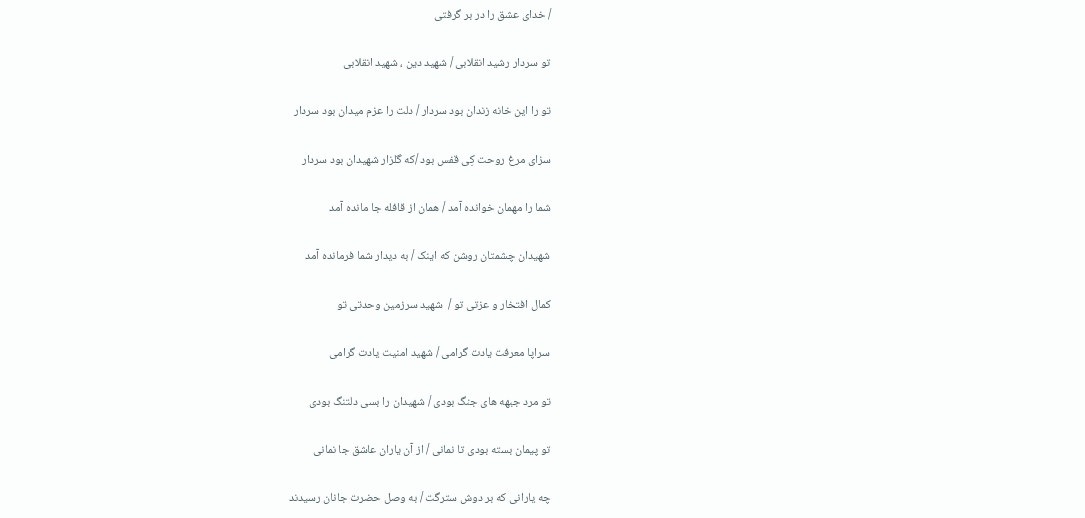/ خدای عشق را در بر گرفتی

تو سردار رشید انقلابی / شهید دین ، شهید انقلابی

تو را این خانه زندان بود سردار / دلت را عزم میدان بود سردار

سزای مرغ روحت کِی قفس بود /که گلزار شهیدان بود سردار

شما را مهمان خوانده آمد / همان از قافله جا مانده آمد

شهیدان چشمتان روشن که اینک / به دیدار شما فرمانده آمد

کمال افتخار و عزتی تو /  شهید سرزمین وحدتی تو

سراپا معرفت یادت گرامی / شهید امنیت یادت گرامی

تو مرد جبهه های جنگ بودی / شهیدان را بسی دلتنگ بودی

تو پیمان بسته بودی تا نمانی / از آن یاران عاشق جا نمانی

چه یارانی که بر دوش سترگت / به وصل حضرت جانان رسیدند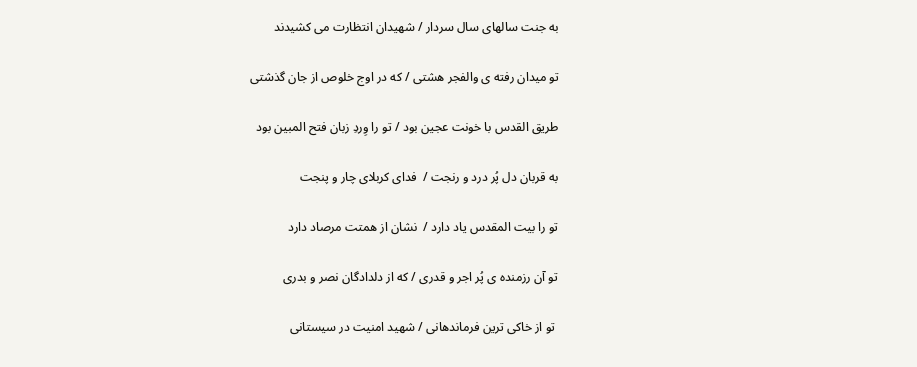به جنت سالهای سال سردار / شهیدان انتظارت می کشیدند

تو میدان رفته ی والفجر هشتی / که در اوج خلوص از جان گذشتی

طریق القدس با خونت عجین بود / تو را وِردِ زبان فتح المبین بود

به قربان دل پُر درد و رنجت /  فدای کربلای چار و پنجت

تو را بیت المقدس یاد دارد /  نشان از همتت مرصاد دارد

تو آن رزمنده ی پُر اجر و قدری / که از دلدادگان نصر و بدری

 تو از خاکی ترین فرماندهانی / شهید امنیت در سیستانی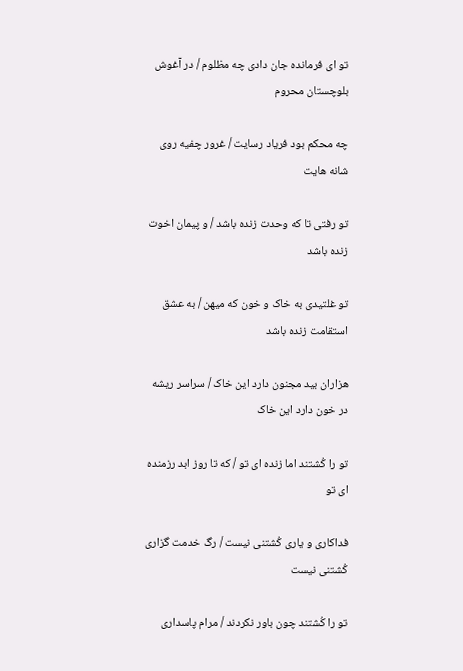تو ای فرمانده جان دادی چه مظلوم / در آغوش بلوچستان محروم

چه محکم بود فریاد رسایت / غرور چفیه روی شانه هایت

تو رفتی تا که وحدت زنده باشد / و پیمان اخوت زنده باشد

تو غلتیدی به خاک و خون که میهن / به عشق استقامت زنده باشد

هزاران بید مجنون دارد این خاک / سراسر ریشه در خون دارد این خاک

تو را کُشتند اما زنده ای تو / که تا روز ابد رزمنده ای تو

فداکاری و یاری کُشتنی نیست / رگ خدمت گزاری کُشتنی نیست

تو را کُشتند چون باور نکردند / مرام پاسداری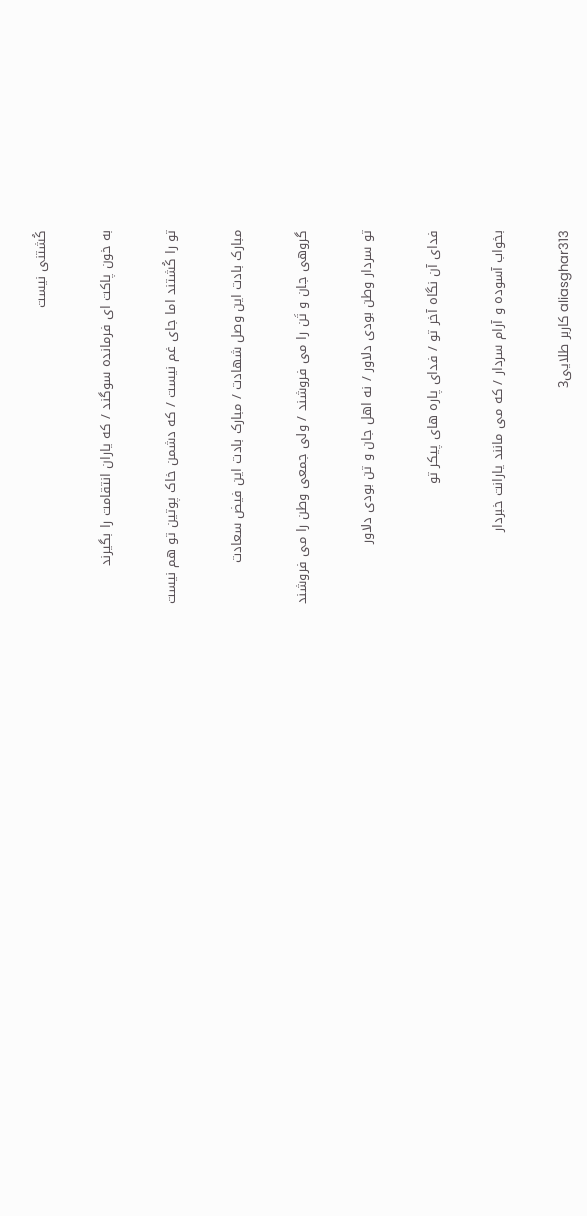کُشتنی نیست

به خون پاکت ای فرمانده سوگند / که یاران انتقامت را بگیرند

تو را کُشتند اما جای غم نیست / که دشمن خاک پوتین تو هم نیست

مبارک بادت این وصل شهادت / مبارک بادت این فیض سعادت

گروهی جان و تَن را می فروشند / ولی جمعی وطن را می فروشند

تو سردار وطن بودی دلاور / نه اهل جان و تن بودی دلاور

فدای آن نگاه آخر تو / فدای پاره های پیکر تو

بخواب آسوده و آرام سردار / که می مانند یارانت خبردار

aliasghar313 کاربر طلایی3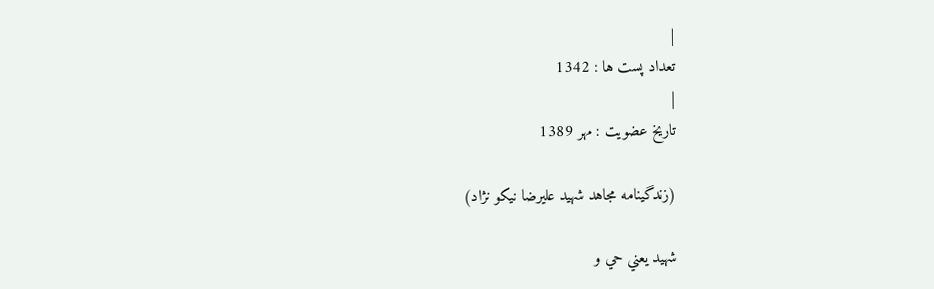|
تعداد پست ها : 1342
|
تاریخ عضویت : مهر 1389

(زندگينامه مجاهد شهيد عليرضا نيكو نژاد)

شهيد يعني حي و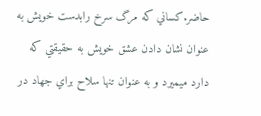حاضر.كساني كه مرگ سرخ رابدست خويش به عنوان نشان دادن عشق خويش به حقيقتي كه دارد ميميرد و به عنوان تنها سلاح براي جهاد در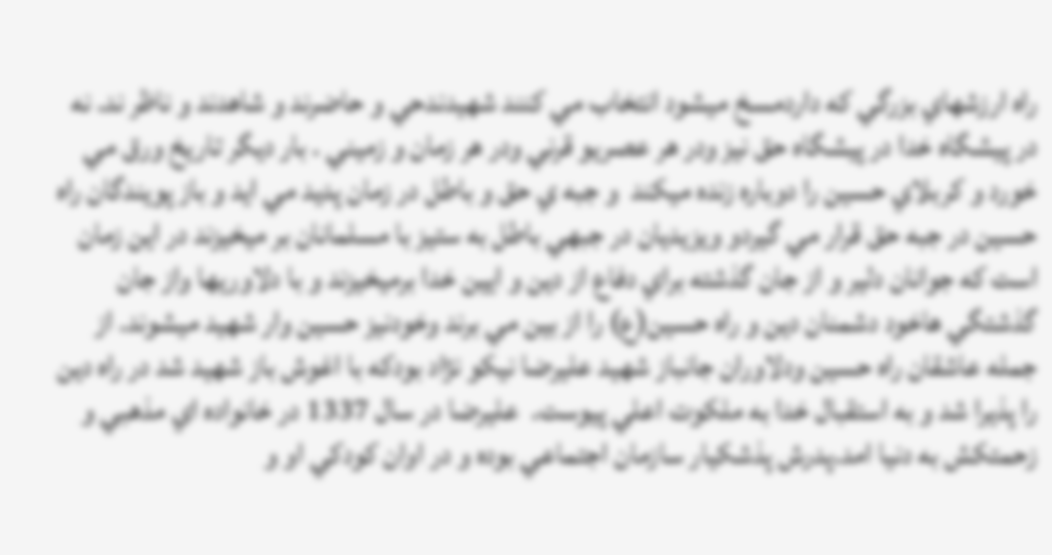راه ارزشهاي بزرگي كه داردمسخ ميشود انتخاب مي كنند شهيدندحي و حاضرند و شاهدند و ناظر ند. نه در پيشگاه خدا در پيشگاه حق نيز ودر هر عصريو قرني ودر هر زمان و زميني . بار ديگر تاريخ ورق مي خورد و كربلاي حسين را دوباره زنده ميكند  و جبه ي حق و باطل در زمان پديد مي ايد و باز پويندگان راه حسين در جبه حق قرار مي گيردو ويزيديان در جبهي باطل به ستيز با مسلمانان بر ميخيزند در اين زمان است كه جوانان دلير و از جان گذشته براي دفاع از دين و ايين خدا برميخيزند و با دلاوريها واز جان گذشتگي هاخود دشمنان دين و راه حسين(ع) را از بين مي برند وخودنيز حسين وار شهيد ميشوند. از جمله عاشقان راه حسين ودلاوران جانباز شهيد عليرضا نيكو نژاد بودكه با اغوش باز شهيد شد در راه دين را پذيرا شد و به استقبال خدا به ملكوت اعلي پيوست.  عليرضا در سال 1337 در خانواده اي مذهبي و زحمتكش به دنيا امد.پدرش پذشكيار سازمان اجتماعي بوده و در اوان كودكي او و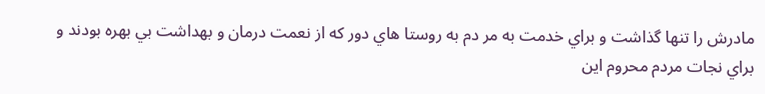مادرش را تنها گذاشت و براي خدمت به مر دم به روستا هاي دور كه از نعمت درمان و بهداشت بي بهره بودند و براي نجات مردم محروم اين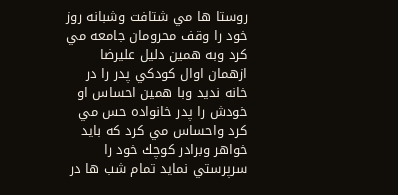روستا ها مي شتافت وشبانه روز خود را وقف محرومان جامعه مي كرد وبه همين دليل عليرضا ازهمان اوال كودكي پدر را در خانه نديد وبا همين احساس او خودش را پدر خانواده حس مي كرد واحساس مي كرد كه بايد خواهر وبرادر كوچك خود را سرپرستي نمايد تمام شب ها در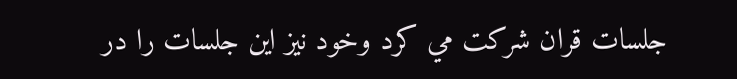جلسات قران شركت مي كرد وخود نيز اين جلسات را در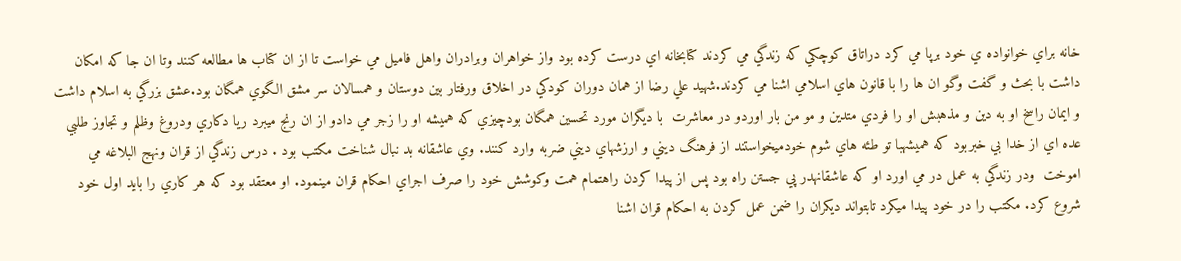خانه براي خوانواده ي خود برپا مي كرد دراتاق كوچكي كه زندگي مي كردند كتابخانه اي درست كرده بود واز خواهران وبرادران واهل فاميل مي خواست تا از ان كتاب ها مطالعه كنند وتا ان جا كه امكان داشت با بحث و گفت وگو ان ها را با قانون هاي اسلامي اشنا مي كردند.شهيد علي رضا از همان دوران كودكي در اخلاق ورفتار بين دوستان و همسالان سر مشق الگوي همگان بود.عشق بزرگي به اسلام داشت و ايمان راسخ او به دين و مذهبش او را فردي متدين و مو من بار اوردو در معاشرت  با ديگران مورد تحسين همگان بودچيزي كه هميشه او را زجر مي دادو از ان رنج ميبرد ريا دكاري ودروغ وظلم و تجاوز طلبي عده اي از خدا بي خبربود كه هميشهبا تو طئه هاي شوم خودميخواستند از فرهنگ ديني و ارزشهاي ديني ضربه وارد كنند. وي عاشقانه بد نبال شناخت مكتب بود . درس زندگي از قران ونهج البلاغه مي اموخت  ودر زندگي به عمل در مي اورد او كه عاشقانهدر پي جستن راه بود پس از پيدا كردن راهتمام همت وكوشش خود را صرف اجراي احكام قران مينمود. او معتقد بود كه هر كاري را بايد اول خود شروع كرد. مكتب را در خود پيدا ميكرد تابتواند ديكران را ضمن عمل كردن به احكام قران اشنا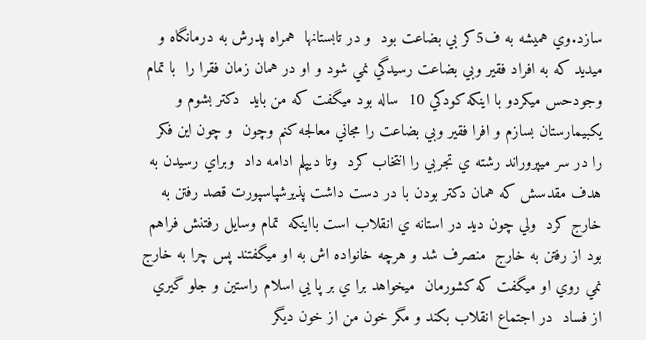سازد.وي هميشه به ف5كر بي بضاعت بود  و در تابستانها  همراه پدرش به درمانگاه و ميديد كه به افراد فقير وبي بضاعت رسيدگي نمي شود و او در همان زمان فقرا را  با تمام وجودحس ميكردو با اينكه كودكي 10  ساله بود ميگفت كه من بايد  دكتر بشوم و يكبيمارستان بسازم و افرا فقير وبي بضاعت را مجاني معالجه كنم وچون  و چون اين فكر را در سر ميپروراند رشته ي تجربي را انتخاب كرد  وتا ديپلم ادامه داد  وبراي رسيدن به هدف مقدسش كه همان دكتر بودن با در دست داشت پذيرشپاسپورت قصد رفتن به خارج كرد  ولي چون ديد در استانه ي انقلاب است بااينكه  تمام وسايل رفتنش فراهم بود از رفتن به خارج  منصرف شد و هرچه خانواده اش به او ميگفتند پس چرا به خارج نمي روي او ميگفت كه كشورمان  ميخواهد برا ي بر پا يي اسلام راستين و جلو گيري از فساد  در اجتماع انقلاب بكند و مگر خون من از خون ديگر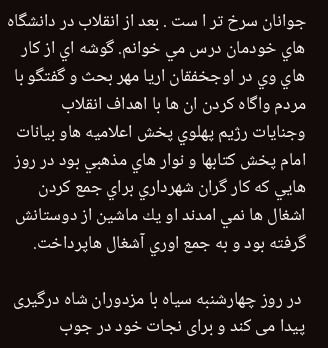جوانان سرخ تر ا ست . بعد از انقلاب در دانشگاه هاي خودمان درس مي خوانم. گوشه اي از كار هاي وي در اوجخفقان اريا مهر بحث و گفتگو با مردم واگاه كردن ان ها با اهداف انقلاب وجنايات رژيم پهلوي پخش اعلاميه هاو بيانات امام پخش كتابها و نوار هاي مذهبي بود در روز هايي كه كار گران شهرداري براي جمع كردن اشغال ها نمي امدند او يك ماشين از دوستانش گرفته بود و به جمع اوري آشغال هاپرداخت.

 در روز چهارشنبه سیاه با مزدوران شاه درگیری پیدا می کند و برای نجات خود در جوب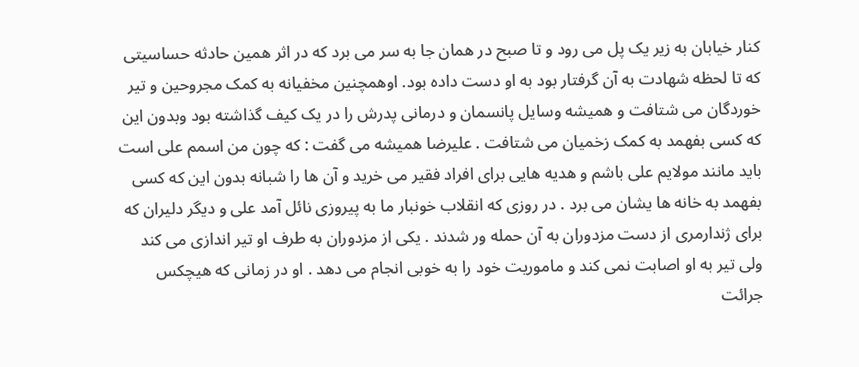کنار خیابان به زیر یک پل می رود و تا صبح در همان جا به سر می برد که در اثر همین حادثه حساسیتی که تا لحظه شهادت به آن گرفتار بود به او دست داده بود. اوهمچنین مخفیانه به کمک مجروحین و تیر خوردگان می شتافت و همیشه وسایل پانسمان و درمانی پدرش را در یک کیف گذاشته بود وبدون این که کسی بفهمد به کمک زخمیان می شتافت . علیرضا همیشه می گفت : که چون من اسمم علی است باید مانند مولایم علی باشم و هدیه هایی برای افراد فقیر می خرید و آن ها را شبانه بدون این که کسی بفهمد به خانه ها یشان می برد . در روزی که انقلاب خونبار ما به پیروزی نائل آمد علی و دیگر دلیران که برای ژندارمری از دست مزدوران به آن حمله ور شدند . یکی از مزدوران به طرف او تیر اندازی می کند ولی تیر به او اصابت نمی کند و ماموریت خود را به خوبی انجام می دهد . او در زمانی که هیچکس جرائت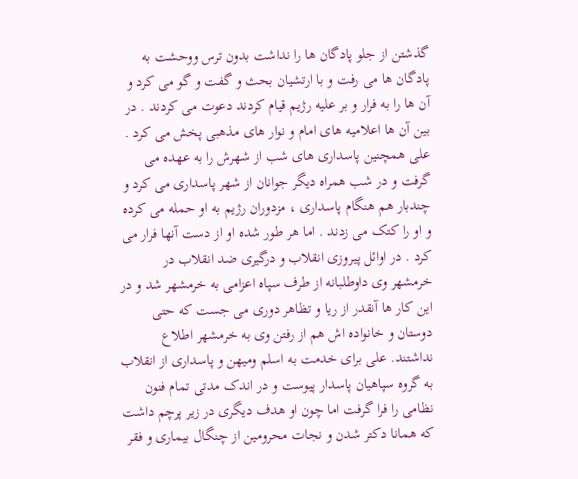گذشتن از جلو پادگان ها را نداشت بدون ترس ووحشت به پادگان ها می رفت و با ارتشیان بحث و گفت و گو می کرد و آن ها را به فرار و بر علیه رژیم قیام کردند دعوت می کردند . در بین آن ها اعلامیه های امام و نوار های مذهبی پخش می کرد . علی همچنین پاسداری های شب از شهرش را به عهده می گرفت و در شب همراه دیگر جوانان از شهر پاسداری می کرد و چندبار هم هنگام پاسداری ، مزدوران رژیم به او حمله می کرده و او را کتک می زدند . اما هر طور شده او از دست آنها فرار می کرد . در اوائل پیروزی انقلاب و درگیری ضد انقلاب در خرمشهر وی داوطلبانه از طرف سپاه اعزامی به خرمشهر شد و در این کار ها آنقدر از ریا و تظاهر دوری می جست که حتی دوستان و خانواده اش هم از رفتن وی به خرمشهر اطلاع نداشتند. علی برای خدمت به اسلم ومیهن و پاسداری از انقلاب به گروه سپاهیان پاسدار پیوست و در اندک مدتی تمام فنون نظامی را فرا گرفت اما چون او هدف دیگری در زیر پرچم داشت که همانا دکتر شدن و نجات محرومین از چنگال بیماری و فقر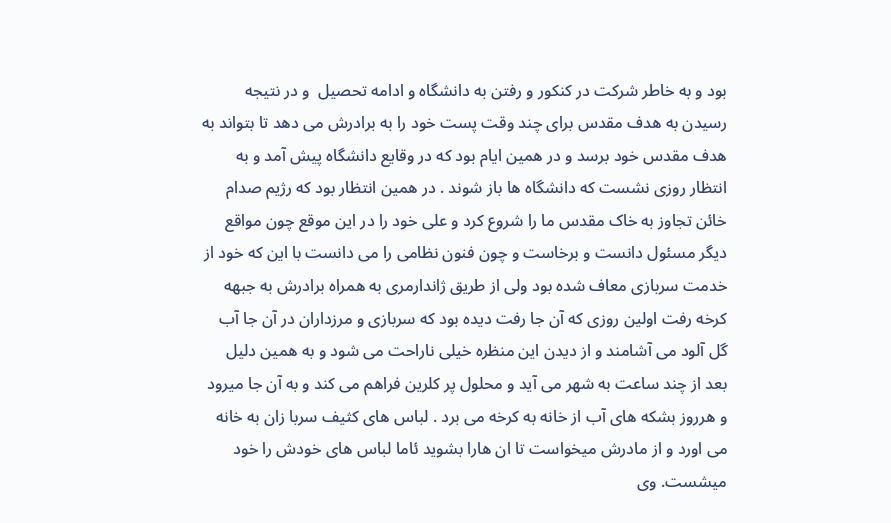بود و به خاطر شرکت در کنکور و رفتن به دانشگاه و ادامه تحصیل  و در نتیجه رسیدن به هدف مقدس برای چند وقت پست خود را به برادرش می دهد تا بتواند به هدف مقدس خود برسد و در همین ایام بود که در وقایع دانشگاه پیش آمد و به انتظار روزی نشست که دانشگاه ها باز شوند . در همین انتظار بود که رژیم صدام خائن تجاوز به خاک مقدس ما را شروع کرد و علی خود را در این موقع چون مواقع دیگر مسئول دانست و برخاست و چون فنون نظامی را می دانست با این که خود از خدمت سربازی معاف شده بود ولی از طریق ژاندارمری به همراه برادرش به جبهه کرخه رفت اولین روزی که آن جا رفت دیده بود که سربازی و مرزداران در آن جا آب گل آلود می آشامند و از دیدن این منظره خیلی ناراحت می شود و به همین دلیل بعد از چند ساعت به شهر می آید و محلول پر کلرین فراهم می کند و به آن جا میرود و هرروز بشکه های آب از خانه به کرخه می برد . لباس های کثیف سربا زان به خانه می اورد و از مادرش میخواست تا ان هارا بشوید ئاما لباس های خودش را خود میشست. وی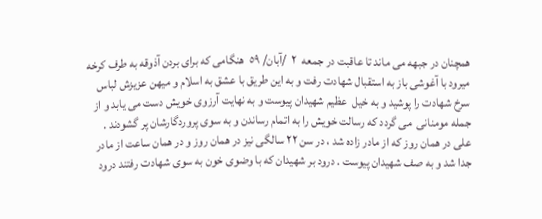همچنان در جبهه می ماند تا عاقبت در جمعه  ٢  /آبان/ ٥۹  هنگامی که برای بردن آذوقه به طرف کرخه میرود با آغوشی باز به استقبال شهادت رفت و به این طریق با عشق به اسلام و میهن عزیزش لباس سرخ شهادت را پوشید و به خیل  عظیم شهیدان پیوست و به نهایت آرزوی خویش دست می یابد و از جمله مومنانی  می گردد که رسالت خویش را به اتمام رساندن و به سوی پروردگارشان پر گشودند . علی در همان روز که از مادر زاده شد ، در سن ۲۲ سالگی نیز در همان روز و در همان ساعت از مادر جدا شد و به صف شهیدان پیوست . درود بر شهیدان که با وضوی خون به سوی شهادت رفتند درود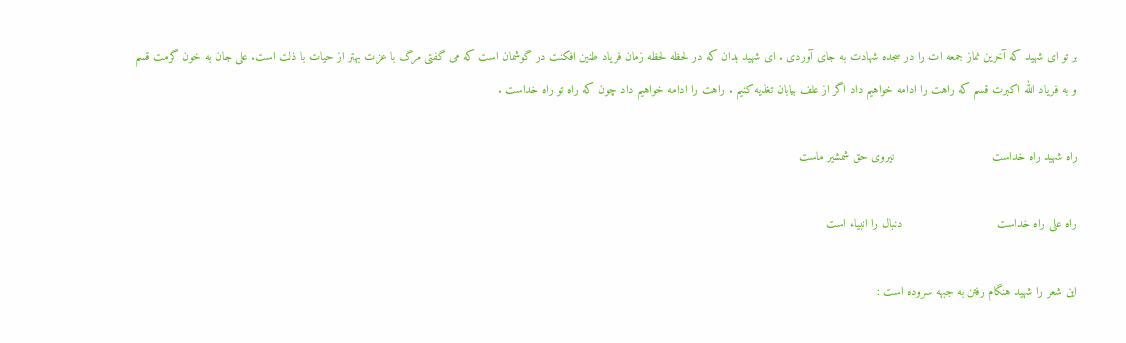بر تو ای شهید که آخرین نماز جمعه ات را در سجده شهادت به جای آوردی . ای شهید بدان که در لحظه لحظه زمان فریاد طنین افکنت در گوشمان است که می گفتی مرگ با عزت بهتر از حیات با ذلت است. علی جان به خون گرمت قسم و به فریاد الله اکبرت قسم که راهت را ادامه خواهیم داد اگر از علف بیابان تغذیه کنیم . راهت را ادامه خواهیم داد چون که راه تو راه خداست .

راه شهید راه خداست                            نیروی حق شمشیر ماست

راه علی راه خداست                           دنبال را انبیاء است

این شعر را شهید هنگام رفتن به جبهه سروده است :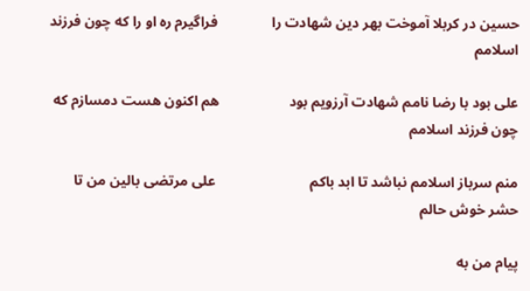حسین در کربلا آموخت بهر دین شهادت را               فراگیرم ره او را که چون فرزند اسلامم

علی بود با رضا نامم شهادت آرزویم بود                   هم اکنون هست دمسازم که چون فرزند اسلامم

منم سرباز اسلامم نباشد تا ابد باکم                          علی مرتضی بالین من تا حشر خوش حالم

پیام من به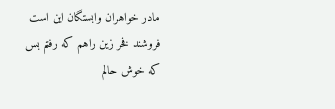مادر خواهران وابستگان این است       فروشند فخر زین راهم که رفتم بس که خوش حالم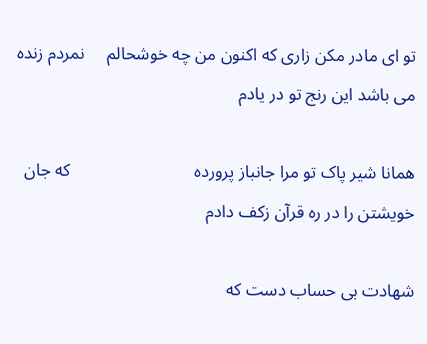تو ای مادر مکن زاری که اکنون من چه خوشحالم     نمردم زنده می باشد این رنج تو در یادم

همانا شیر پاک تو مرا جانباز پرورده                            که جان خویشتن را در ره قرآن زکف دادم

شهادت بی حساب دست که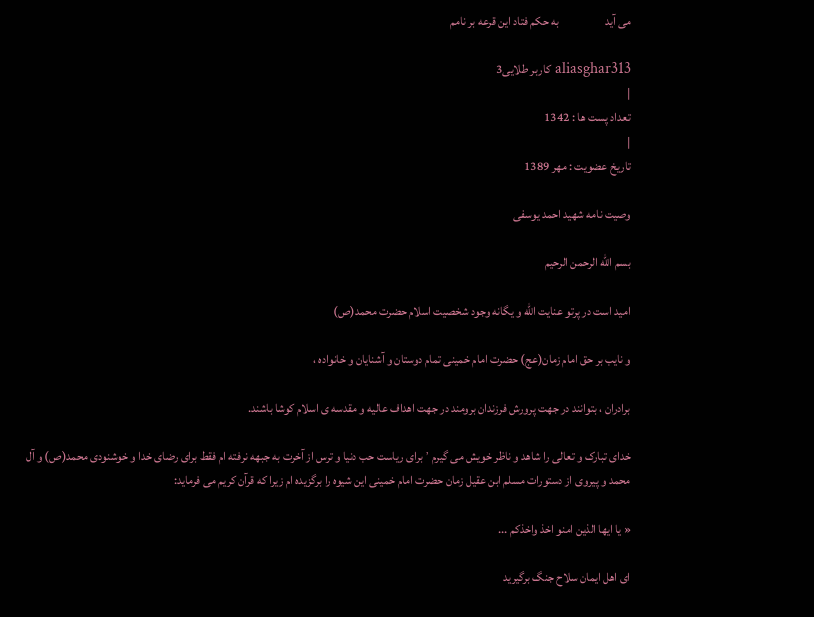می آید                   به حکم فتاد این قرعه بر نامم

aliasghar313 کاربر طلایی3
|
تعداد پست ها : 1342
|
تاریخ عضویت : مهر 1389

وصیت نامه شهید احمد یوسفی

بسم الله الرحمن الرحیم

امید است در پرتو عنایت الله و یگانه وجود شخصیت اسلام حضرت محمد(ص)

و نایب بر حق امام زمان(عج) حضرت امام خمینی تمام دوستان و آشنایان و خانواده ،

برادران ، بتوانند در جهت پرورش فرزندان برومند در جهت اهداف عالیه و مقدسه ی اسلام کوشا باشند.

خدای تبارک و تعالی را شاهد و ناظر خویش می گیرم ٬ برای ریاست حب دنیا و ترس از آخرت به جبهه نرفته ام فقط برای رضای خدا و خوشنودی محمد(ص) و آل محمد و پیروی از دستورات مسلم ابن عقیل زمان حضرت امام خمینی این شیوه را برگزیده ام زیرا که قرآن کریم می فرماید:

« یا ایها الذین امنو اخذ واخذکم ...

ای اهل ایمان سلاح جنگ برگیرید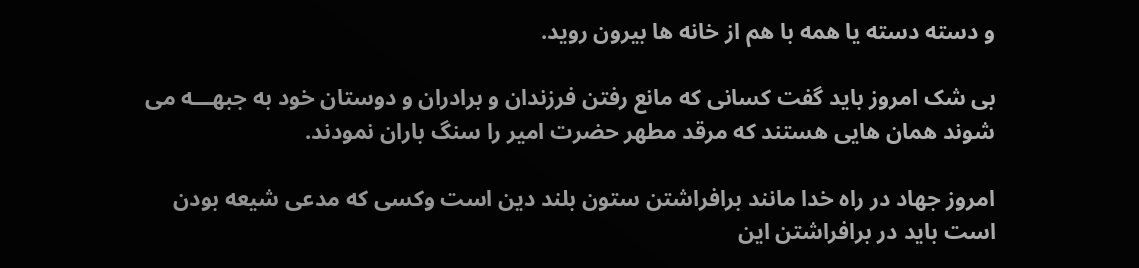و دسته دسته یا همه با هم از خانه ها بیرون روید.

بی شک امروز باید گفت کسانی که مانع رفتن فرزندان و برادران و دوستان خود به جبهـــه می شوند همان هایی هستند که مرقد مطهر حضرت امیر را سنگ باران نمودند.

امروز جهاد در راه خدا مانند برافراشتن ستون بلند دین است وکسی که مدعی شیعه بودن است باید در برافراشتن این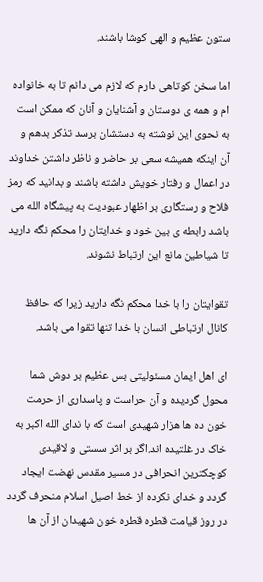ستون عظیم و الهی کوشا باشند.

اما سخن کوتاهی دارم که لازم می دانم تا به خانواده ام و همه ی دوستان و آشنایان و آنان که ممکن است به نحوی این نوشته به دستشان برسد تذکر بدهم و آن اینکه همیشه سعی بر حاضر و ناظر داشتن خداوند در اعمال و رفتار خویش داشته باشند و بدانید که رمز فلاح و رستگاری بر اظهار عبودیت به پیشگاه الله می باشد رابطه ی بین خود و خدایتان را محکم نگه دارید تا شیاطین مانع این ارتباط نشوند.

تقوایتان را با خدا محکم نگه دارید زیرا که حافظ کانال ارتباطی انسان با خدا تنها تقوا می باشد.

ای اهل ایمان مسئولیتی بس عظیم بر دوش شما محول گردیده و آن حراست و پاسداری از حرمت خون ده ها هزار شهیدی است که با ندای الله اکبر به خاک در غلتیده اند.اگر بر اثر سستی و لاقیدی کوچکترین انحرافی در مسیر مقدس نهضت ایجاد گردد و خدای نکرده از خط اصیل اسلام منحرف گردد در روز قیامت قطره قطره خون شهیدان از آن ها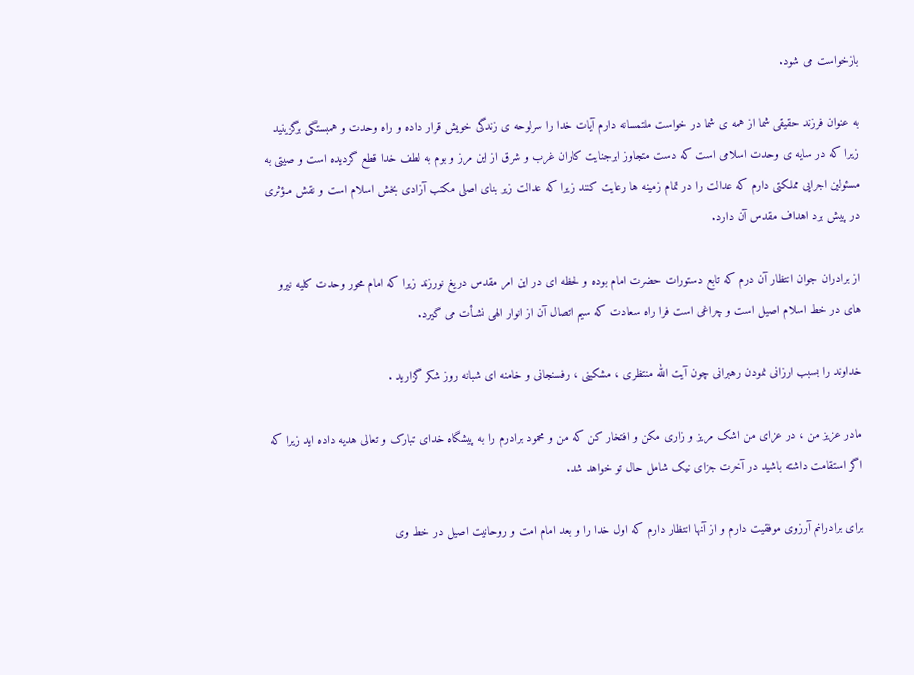بازخواست می شود.

به عنوان فرزند حقیقی شما از همه ی شما در خواست ملتمسانه دارم آیات خدا را سرلوحه ی زندگی خویش قرار داده و راه وحدت و همبستگی برگزینید زیرا که در سایه ی وحدت اسلامی است که دست متجاوز ابرجنایت کاران غرب و شرق از این مرز و بوم به لطف خدا قطع گردیده است و صیتی به مسئولین اجرایی مملکتی دارم که عدالت را در تمام زمینه ها رعایت کنند زیرا که عدالت زیر بنای اصلی مکتب آزادی بخش اسلام است و نقش مـؤثری در پیش برد اهداف مقدس آن دارد.

از برادران جوان انتظار آن درم که تابع دستورات حضرت امام بوده و لحظه ای در این امر مقدس دریغ نورزند زیرا که امام محور وحدت کلیه نیرو های در خط اسلام اصیل است و چراغی است فرا راه سعادت که سیم اتصال آن از انوار الهی نشـأت می گیرد.

خداوند را بسبب ارزانی نمودن رهبرانی چون آیت الله منتظری ، مشکینی ، رفسنجانی و خامنه ای شبانه روز شکر گزارید .

مادر عزیز من ، در عزای من اشک مریز و زاری مکن و افتخار کن که من و محمود برادرم را به پیشگاه خدای تبارک و تعالی هدیه داده اید زیرا که اگر استقامت داشته باشید در آخرت جزای نیک شامل حال تو خواهد شد.

برای برادرانم آرزوی موفقیت دارم و از آنها انتظار دارم که اول خدا را و بعد امام امت و روحانیت اصیل در خط وی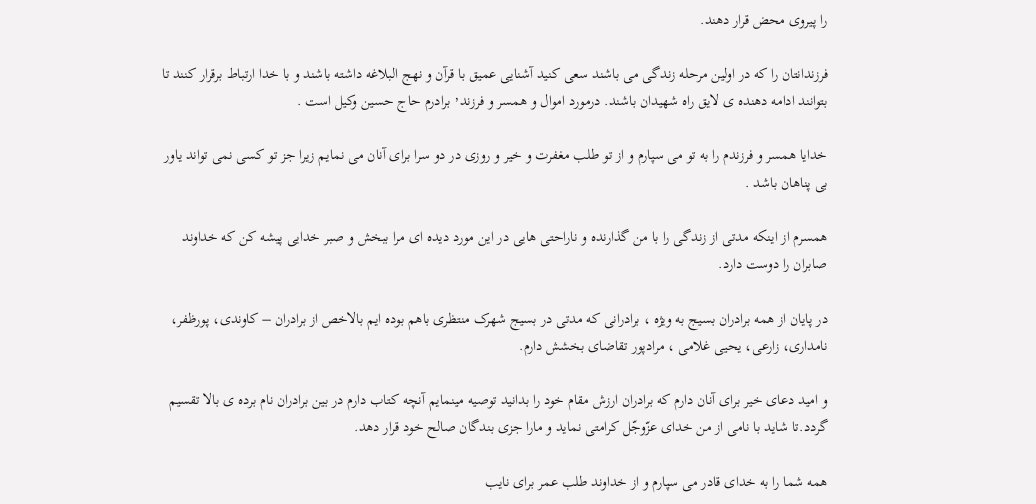را پیروی محض قرار دهند.

فرزندانتان را که در اولین مرحله زندگی می باشند سعی کنید آشنایی عمیق با قرآن و نهج البلاغه داشته باشند و با خدا ارتباط برقرار کنند تا بتوانند ادامه دهنده ی لایق راه شهیدان باشند. درمورد اموال و همسر و فرزند٬ برادرم حاج حسین وکیل است .

خدایا همسر و فرزندم را به تو می سپارم و از تو طلب مغفرت و خیر و روزی در دو سرا برای آنان می نمایم زیرا جز تو کسی نمی تواند یاور بی پناهان باشد .

همسرم از اینکه مدتی از زندگی را با من گذارنده و ناراحتی هایی در این مورد دیده ای مرا ببخش و صبر خدایی پیشه کن که خداوند صابران را دوست دارد.

در پایان از همه برادران بسیج به ویژه ، برادرانی که مدتی در بسیج شهرک منتظری باهم بوده ایم بالاخص از برادران – کاوندی، پورظفر، نامداری، زارعی، یحیی غلامی ، مرادپور تقاضای بخشش دارم.

و امید دعای خیر برای آنان دارم که برادران ارزش مقام خود را بدانید توصیه مینمایم آنچه کتاب دارم در بین برادران نام برده ی بالا تقسیم گردد.تا شاید با نامی از من خدای عزّوجّل کرامتی نماید و مارا جزی بندگان صالح خود قرار دهد.

همه شما را به خدای قادر می سپارم و از خداوند طلب عمر برای نایب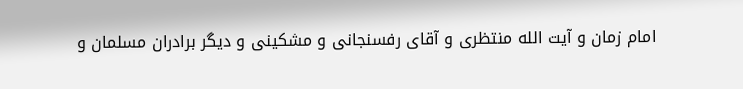امام زمان و آیت الله منتظری و آقای رفسنجانی و مشکینی و دیگر برادران مسلمان و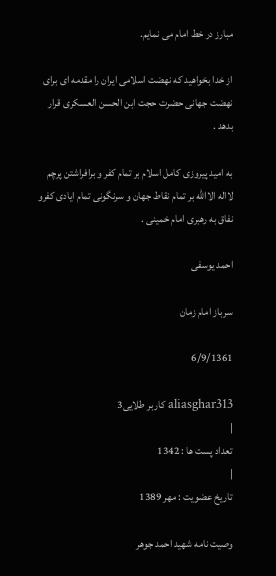مبارز در خط امام می نمایم.

از خدا بخواهید که نهضت اسلامی ایران را مقدمه ای برای نهضت جهانی حضرت حجت ابن الحسن العسکری قرار بدهد .

به امید پیروزی کامل اسلام بر تمام کفر و برافراشتن پرچم لااله الاالله بر تمام نقاط جهان و سرنگونی تمام ایادی کفرو نفاق به رهبری امام خمینی .

احمد یوسفی

سرباز امام زمان

6/9/1361

aliasghar313 کاربر طلایی3
|
تعداد پست ها : 1342
|
تاریخ عضویت : مهر 1389

وصیت نامه شهید احمد جوهر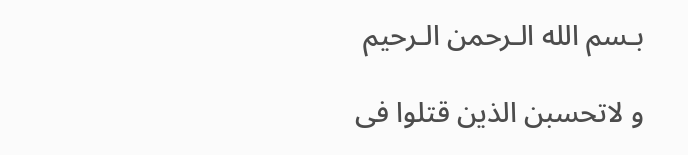بـسم الله الـرحمن الـرحیم

و لاتحسبن الذین قتلوا فی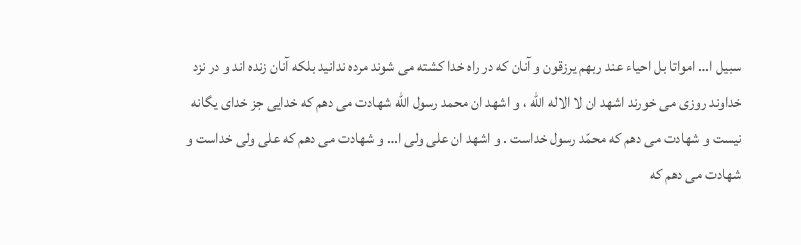سبیل ا… امواتا بل احیاء عند ربهم یرزقون و آنان که در راه خدا کشته می شوند مرده ندانید بلکه آنان زنده اند و در نزد خداوند روزی می خورند اشهد ان لا الاله الله ، و اشهد ان محمد رسول الله شهادت می دهم که خدایی جز خدای یگانه نیست و شهادت می دهم که محمّد رسول خداست . و اشهد ان علی ولی ا… و شهادت می دهم که علی ولی خداست و شهادت می دهم که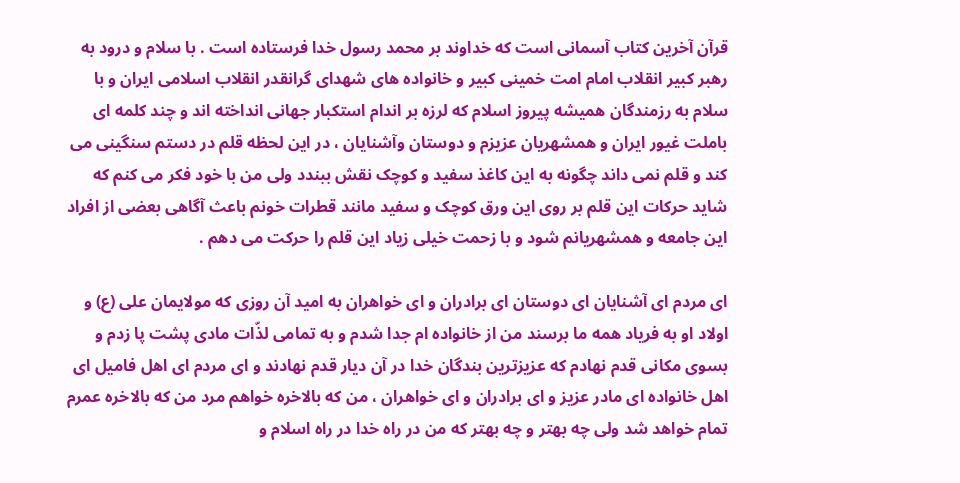قرآن آخرین کتاب آسمانی است که خداوند بر محمد رسول خدا فرستاده است . با سلام و درود به رهبر کبیر انقلاب امام امت خمینی کبیر و خانواده های شهدای گرانقدر انقلاب اسلامی ایران و با سلام به رزمندگان همیشه پیروز اسلام که لرزه بر اندام استکبار جهانی انداخته اند و چند کلمه ای باملت غیور ایران و همشهریان عزیزم و دوستان وآشنایان ، در این لحظه قلم در دستم سنگینی می کند و قلم نمی داند چگونه به این کاغذ سفید و کوچک نقش ببندد ولی من با خود فکر می کنم که شاید حرکات این قلم بر روی این ورق کوچک و سفید مانند قطرات خونم باعث آگاهی بعضی از افراد این جامعه و همشهریانم شود و با زحمت خیلی زیاد این قلم را حرکت می دهم .

ای مردم ای آشنایان ای دوستان ای برادران و ای خواهران به امید آن روزی که مولایمان علی (ع) و اولاد او به فریاد همه ما برسند من از خانواده ام جدا شدم و به تمامی لذّات مادی پشت پا زدم و بسوی مکانی قدم نهادم که عزیزترین بندگان خدا در آن دیار قدم نهادند و ای مردم ای اهل فامیل ای اهل خانواده ای مادر عزیز و ای برادران و ای خواهران ، من که بالاخره خواهم مرد من که بالاخره عمرم تمام خواهد شد ولی چه بهتر و چه بهتر که من در راه خدا در راه اسلام و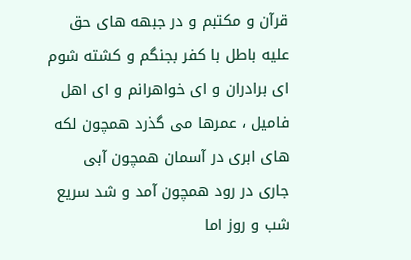قرآن و مکتبم و در جبهه های حق علیه باطل با کفر بجنگم و کشته شوم ای برادران و ای خواهرانم و ای اهل فامیل ، عمرها می گذرد همچون لکه های ابری در آسمان همچون آبی جاری در رود همچون آمد و شد سریع شب و روز اما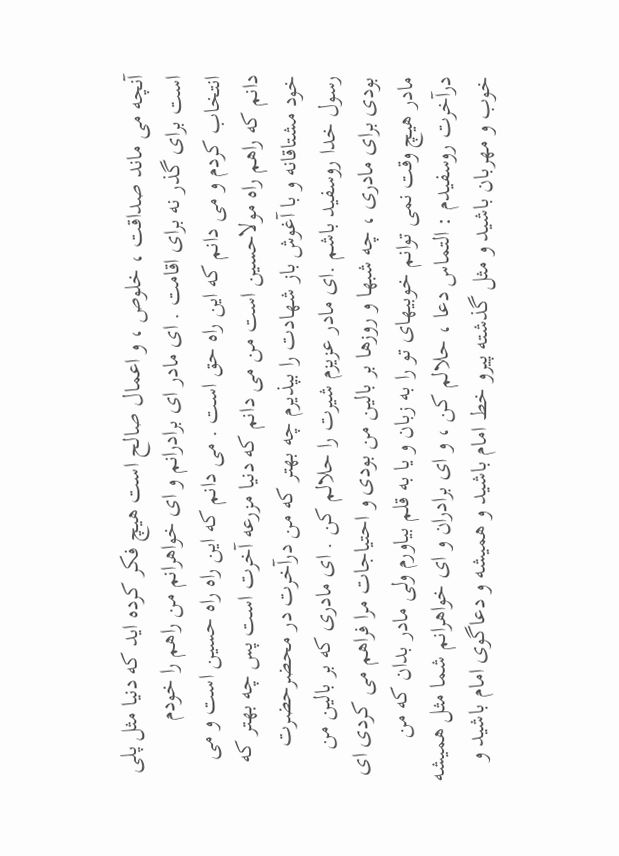آنچه می ماند صداقت ، خلوص ، و اعمال صالح است هیچ فکر کرده اید که دنیا مثل پلی است برای گذر نه برای اقامت . ای مادر ای برادرانم و ای خواهرانم من راهم را خودم انتخاب کردم و می دانم که این راه حق است . می دانم که این راه راه حسین است و می دانم که راهم راه مولاحسین است من می دانم که دنیا مزرعه آخرت است پس چه بهتر که خود مشتاقانه و با آغوش باز شهادت را بپذیرم چه بهتر که من درآخرت در محضرحضرت رسول خدا روسفید باشم .ای مادر عزیزم شیرت را حلالم کن . ای مادری که بر بالین من بودی برای مادری ، چه شبها و روزها بر بالین من بودی و احتیاجات مرا فراهم می کردی ای مادر هیچ وقت نمی توانم خوبیهای تو را به زبان و یا به قلم بیاورم ولی مادر بدان که من درآخرت روسفیدم : التماس دعا ، حلالم کن ، و ای برادران و ای خواهرانم شما مثل همیشه خوب و مهربان باشید و مثل گذشته پیرو خط امام باشید و همیشه و دعاگوی امام باشید و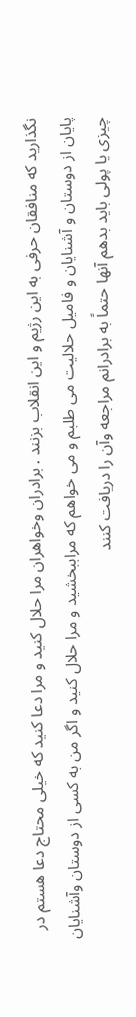نگذارید که منافقان حرفی به این رژیم و این انقلاب بزنند . برادران وخواهران مرا حلال کنید و مرا دعا کنید که خیلی محتاج دعا هستم در پایان از دوستان و آشنایان و فامیل حلالیت می طلبم و می خواهم که مراببخشید و مرا حلال کنید و اگر من به کسی از دوستان وآشنایان چیزی یا پولی باید بدهم آنها حتماً به برادرانم مراجعه وآن را دریافت کنند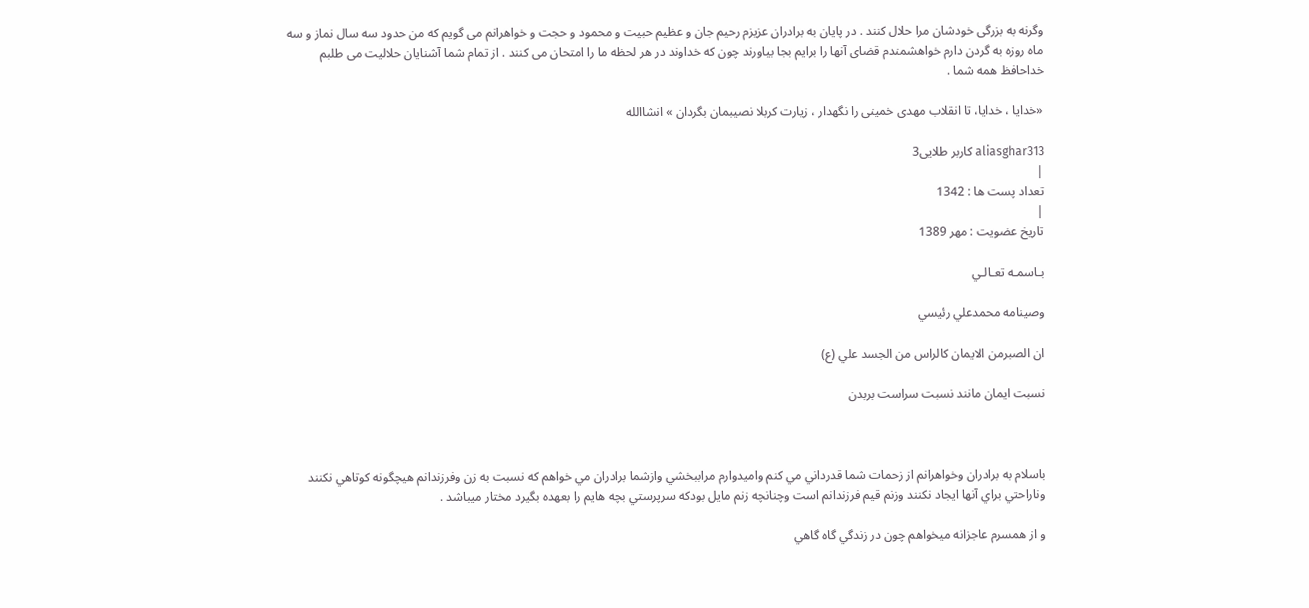وگرنه به بزرگی خودشان مرا حلال کنند . در پایان به برادران عزیزم رحیم جان و عظیم حبیت و محمود و حجت و خواهرانم می گویم که من حدود سه سال نماز و سه ماه روزه به گردن دارم خواهشمندم قضای آنها را برایم بجا بیاورند چون که خداوند در هر لحظه ما را امتحان می کنند . از تمام شما آشنایان حلالیت می طلبم خداحافظ همه شما .

«خدایا ، خدایا، تا انقلاب مهدی خمینی را نگهدار ، زیارت کربلا نصیبمان بگردان » انشاالله

aliasghar313 کاربر طلایی3
|
تعداد پست ها : 1342
|
تاریخ عضویت : مهر 1389

بـاسمـه تعـالـي

وصينامه محمدعلي رئيسي

ان الصبرمن الايمان كالراس من الجسد علي (ع)

نسبت ايمان مانند نسبت سراست بربدن



باسلام به برادران وخواهرانم از زحمات شما قدرداني مي كنم واميدوارم مراببخشي وازشما برادران مي خواهم كه نسبت به زن وفرزندانم هيچگونه كوتاهي نكنند وناراحتي براي آنها ايجاد نكنند وزنم قيم فرزندانم است وچنانچه زنم مايل بودكه سرپرستي بچه هايم را بعهده بگيرد مختار ميباشد .

و از همسرم عاجزانه ميخواهم چون در زندگي گاه گاهي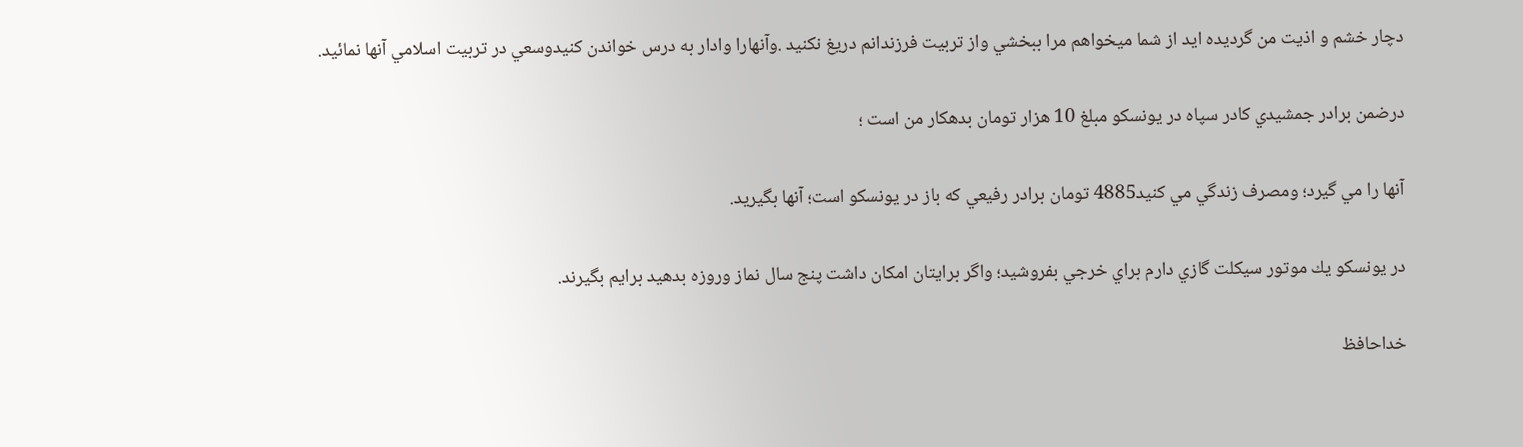دچار خشم و اذيت من گرديده ايد از شما ميخواهم مرا ببخشي واز تربيت فرزندانم دريغ نكنيد .وآنهارا وادار به درس خواندن كنيدوسعي در تربيت اسلامي آنها نمائيد.

درضمن برادر جمشيدي كادر سپاه در يونسكو مبلغ 10 هزار تومان بدهكار من است ؛

آنها را مي گيرد؛ ومصرف زندگي مي كنيد4885 تومان برادر رفيعي كه باز در يونسكو است؛ آنها بگيريد.

در يونسكو يك موتور سيكلت گازي دارم براي خرجي بفروشيد؛ واگر برايتان امكان داشت پنج سال نماز وروزه بدهيد برايم بگيرند.

خداحافظ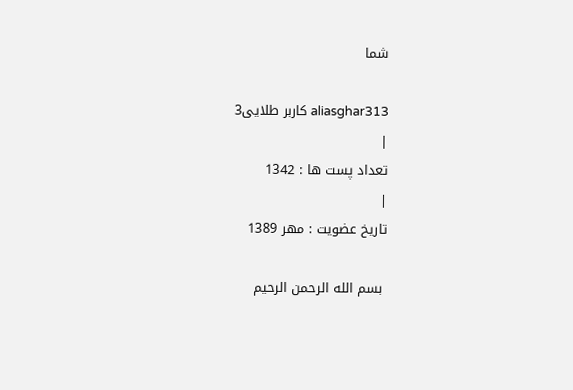شما

aliasghar313 کاربر طلایی3
|
تعداد پست ها : 1342
|
تاریخ عضویت : مهر 1389

 بسم الله الرحمن الرحيم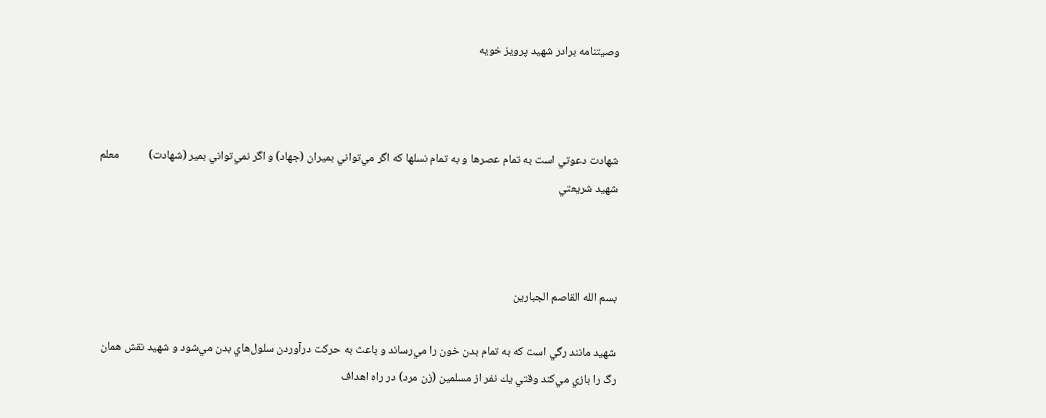وصيتنامه برادر شهيد پرويز خويه



شهادت دعوتي است به تمام عصرها و به تمام نسلها كه اگر مي‌تواني بميران (جهاد) و اگر نمي‌تواني بمير (شهادت)           معلم شهيد شريعتي



بسم الله القاصم الجبارين

شهيد مانند رگي است كه به تمام بدن خون را مي‌رساند و باعث به حركت درآوردن سلول‌هاي بدن مي‌شود و شهيد نقش همان رگ را بازي مي‌كند وقتي يك نفر از مسلمين (زن مرد) در راه اهداف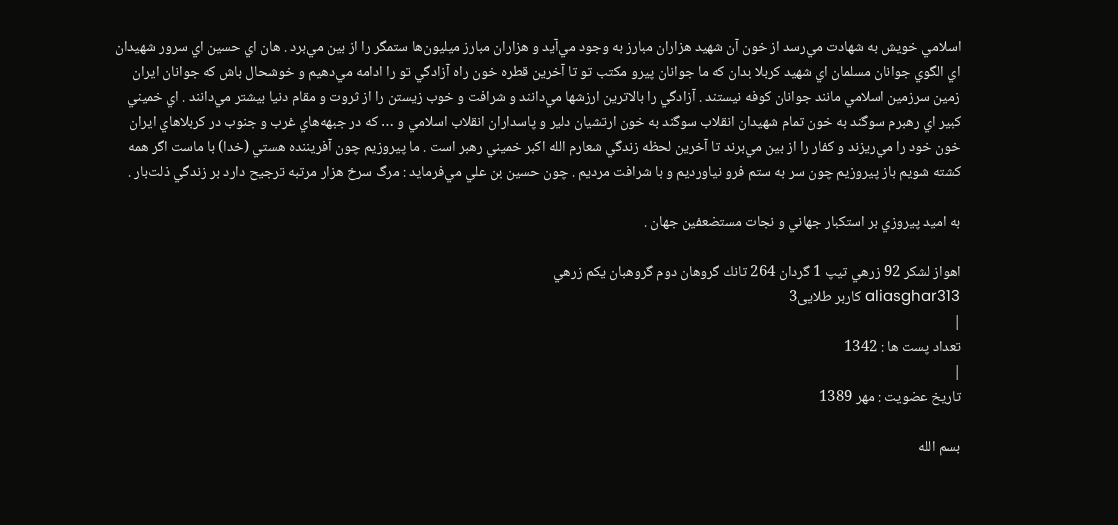اسلامي خويش به شهادت مي‌رسد از خون آن شهيد هزاران مبارز به وجود مي‌آيد و هزاران مبارز ميليون‌ها ستمگر را از بين مي‌برد . هان اي حسين اي سرور شهيدان اي الگوي جوانان مسلمان اي شهيد كربلا بدان كه ما جوانان پيرو مكتب تو تا آخرين قطره خون راه آزادگي تو را ادامه مي‌دهيم و خوشحال باش كه جوانان ايران زمين سرزمين اسلامي مانند جوانان كوفه نيستند . آزادگي را بالاترين ارزشها مي‌دانند و شرافت و خوب زيستن را از ثروت و مقام دنيا بيشتر مي‌دانند . اي خميني كبير اي رهبرم سوگند به خون تمام شهيدان انقلاب سوگند به خون ارتشيان دلير و پاسداران انقلاب اسلامي و … كه در جبهه‌هاي غرب و جنوب در كربلاهاي ايران خون خود را مي‌ريزند و كفار را از بين مي‌برند تا آخرين لحظه زندگي شعارم الله اكبر خميني رهبر است . ما پيروزيم چون آفريننده هستي (خدا) با ماست اگر همه كشته شويم باز پيروزيم چون سر به ستم فرو نياورديم و با شرافت مرديم . چون حسين بن علي مي‌فرمايد : مرگ سرخ هزار مرتبه ترجيح دارد بر زندگي ذلت‌بار .

به اميد پيروزي بر استكبار جهاني و نجات مستضعفين جهان .

اهواز لشكر 92 زرهي تيپ 1 گردان 264 تانك گروهان دوم گروهبان يكم زرهي
aliasghar313 کاربر طلایی3
|
تعداد پست ها : 1342
|
تاریخ عضویت : مهر 1389

بسم الله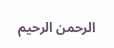الرحمن الرحيم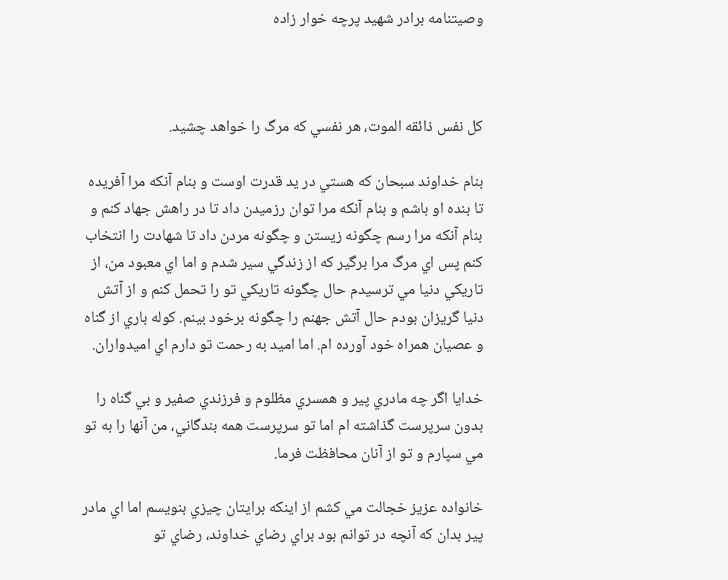وصيتنامه برادر شهيد پرچه خوار زاده



كل نفس ذائقه الموت، هر نفسي كه مرگ را خواهد چشيد.

بنام خداوند سبحان كه هستي در يد قدرت اوست و بنام آنكه مرا آفريده تا بنده او باشم و بنام آنكه مرا توان رزميدن داد تا در راهش جهاد كنم و بنام آنكه مرا رسم چگونه زيستن و چگونه مردن داد تا شهادت را انتخاب كنم پس اي مرگ مرا برگير كه از زندگي سير شدم و اما اي معبود من، از تاريكي دنيا مي ترسيدم حال چگونه تاريكي تو را تحمل كنم و از آتش دنيا گريزان بودم حال آتش جهنم را چگونه برخود بينم. كوله باري از گناه و عصيان همراه خود آورده ام. اما اميد به رحمت تو دارم اي اميدواران.

خدايا اگر چه مادري پير و همسري مظلوم و فرزندي صفير و بي گناه را بدون سرپرست گذاشته ام اما تو سرپرست همه بندگاني، من آنها را به تو مي سپارم و تو از آنان محافظت فرما.

خانواده عزيز خجالت مي كشم از اينكه برايتان چيزي بنويسم اما اي مادر پير بدان كه آنچه در توانم بود براي رضاي خداوند، رضاي تو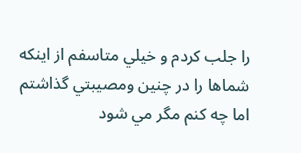را جلب كردم و خيلي متاسفم از اينكه شماها را در چنين ومصيبتي گذاشتم اما چه كنم مگر مي شود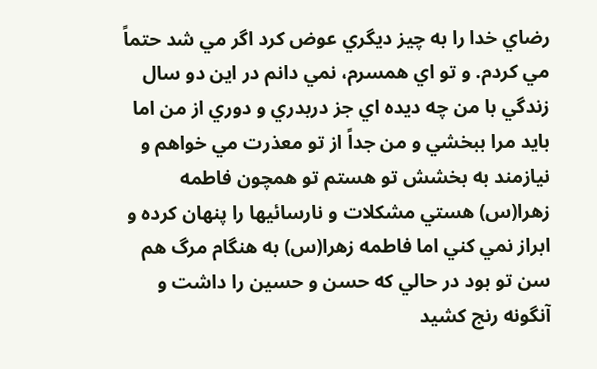رضاي خدا را به چيز ديگري عوض كرد اگر مي شد حتماً مي كردم. و تو اي همسرم، نمي دانم در اين دو سال زندگي با من چه ديده اي جز دربدري و دوري از من اما بايد مرا ببخشي و من جداً از تو معذرت مي خواهم و نيازمند به بخشش تو هستم تو همچون فاطمه زهرا(س) هستي مشكلات و نارسائيها را پنهان كرده و ابراز نمي كني اما فاطمه زهرا(س) به هنگام مرگ هم سن تو بود در حالي كه حسن و حسين را داشت و آنگونه رنج كشيد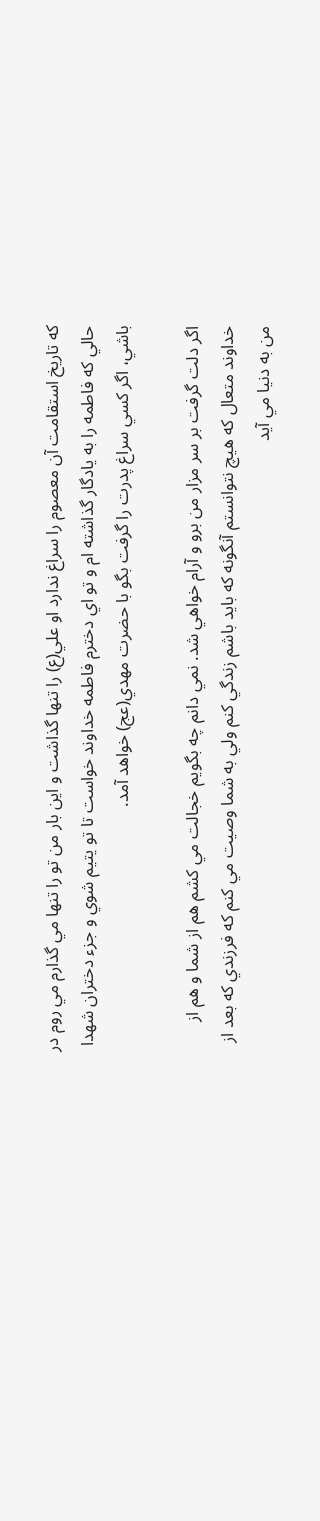كه تاريخ استقامت آن معصوم را سراغ ندارد او علي(ع) را تنها گذاشت و اين بار من تو را تنها مي گذارم مي روم در حالي كه فاطمه را به يادگار گذاشته ام و تو اي دخترم فاطمه خداوند خواست تا تو يتيم شوي و جزء دختران شهدا باشي، اگر كسي سراغ پدرت را گرفت بگو با حضرت مهدي(عج) خواهد آمد.

اگر دلت گرفت بر سر مزار من برو و آرام خواهي شد. نمي دانم چه بگويم خجالت مي كشم هم از شما و هم از خداوند متعال كه هيچ نتوانستم آنگونه كه بايد باشم زندگي كنم ولي به شما وصيت مي كنم كه فرزندي كه بعد از من به دنيا مي آيد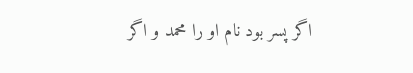اگر پسر بود نام او را محمد و اگر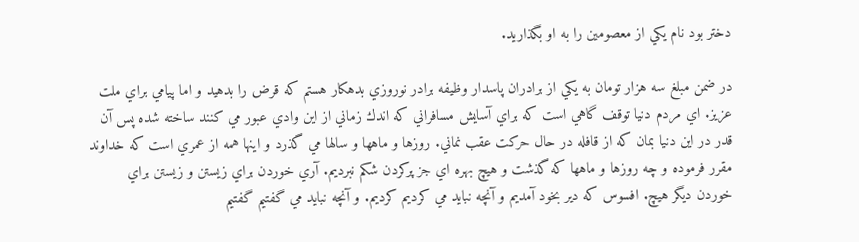دختر بود نام يكي از معصومين را به او بگذاريد.

در ضمن مبلغ سه هزار تومان به يكي از برادران پاسدار وظيفه برادر نوروزي بدهكار هستم كه قرض را بدهيد و اما پيامي براي ملت عزيز. اي مردم دنيا توقف گاهي است كه براي آسايش مسافراني كه اندك زماني از اين وادي عبور مي كنند ساخته شده پس آن قدر در اين دنيا بمان كه از قافله در حال حركت عقب نماني. روزها و ماهها و سالها مي گذرد و اينها همه از عمري است كه خداوند مقرر فرموده و چه روزها و ماهها كه گذشت و هيچ بهره اي جز پركردن شكم نبرديم. آري خوردن براي زيستن و زيستن براي خوردن ديگر هيچ. افسوس كه دير بخود آمديم و آنچه نبايد مي كرديم كرديم. و آنچه نبايد مي گفتيم گفتيم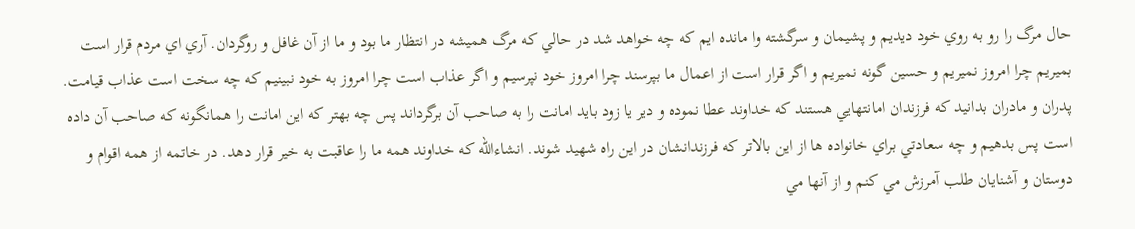حال مرگ را رو به روي خود ديديم و پشيمان و سرگشته وا مانده ايم كه چه خواهد شد در حالي كه مرگ هميشه در انتظار ما بود و ما از آن غافل و روگردان. آري اي مردم قرار است بميريم چرا امروز نميريم و حسين گونه نميريم و اگر قرار است از اعمال ما بپرسند چرا امروز خود نپرسيم و اگر عذاب است چرا امروز به خود نبينيم كه چه سخت است عذاب قيامت. پدران و مادران بدانيد كه فرزندان امانتهايي هستند كه خداوند عطا نموده و دير يا زود بايد امانت را به صاحب آن برگرداند پس چه بهتر كه اين امانت را همانگونه كه صاحب آن داده است پس بدهيم و چه سعادتي براي خانواده ها از اين بالاتر كه فرزندانشان در اين راه شهيد شوند. انشاءالله كه خداوند همه ما را عاقبت به خير قرار دهد. در خاتمه از همه اقوام و دوستان و آشنايان طلب آمرزش مي كنم و از آنها مي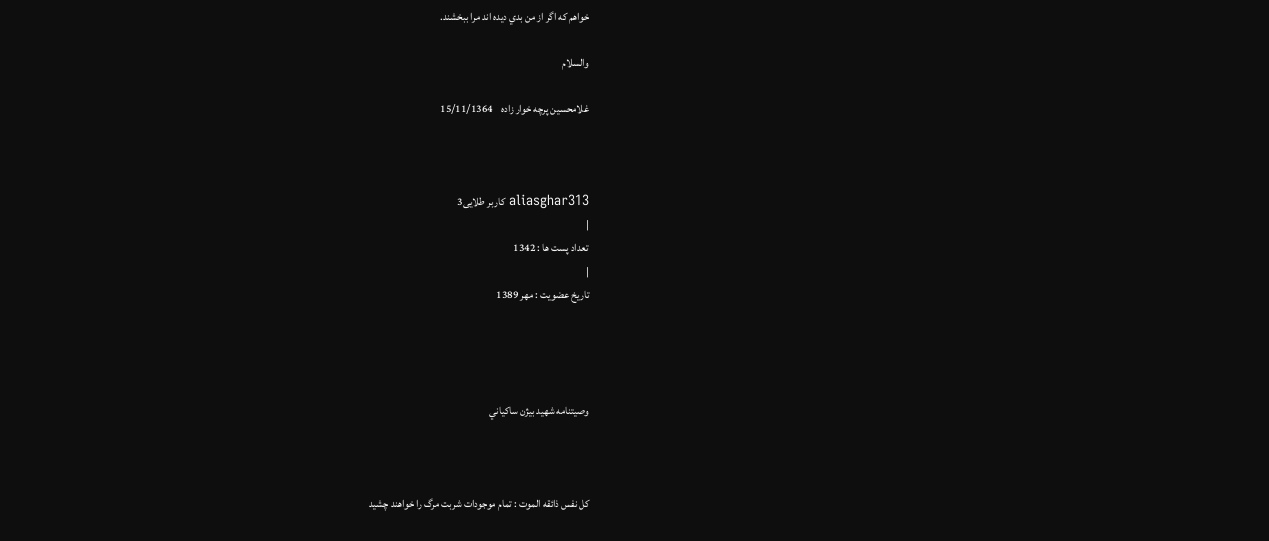خواهم كه اگر از من بدي ديده اند مرا ببخشند.

والسلام

غلامحسين پرچه خوار زاده    15/11/1364



aliasghar313 کاربر طلایی3
|
تعداد پست ها : 1342
|
تاریخ عضویت : مهر 1389




وصيتنامه شهيد بيژن ساكياني



كل نفس ذائقه الموت : تمام موجودات شربت مرگ را خواهند چشيد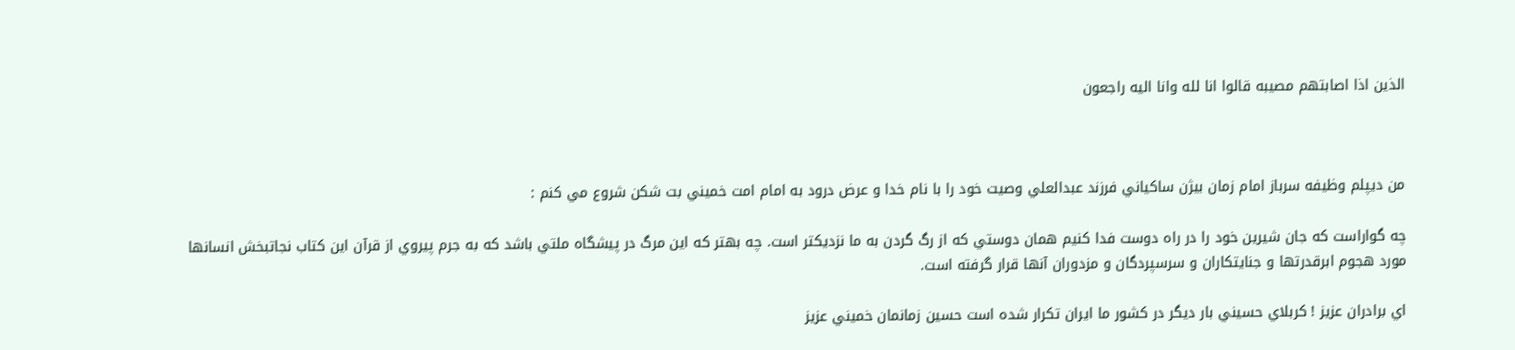الذين اذا اصابتهم مصيبه قالوا انا لله وانا اليه راجعون



من ديپلم وظيفه سرباز امام زمان بيژن ساكياني فرزند عبدالعلي وصيت خود را با نام خدا و عرض درود به امام امت خميني بت شكن شروع مي كنم :

چه گواراست كه جان شيرين خود را در راه دوست فدا كنيم همان دوستي كه از رگ گردن به ما نزديكتر است. چه بهتر كه اين مرگ در پيشگاه ملتي باشد كه به جرم پيروي از قرآن اين كتاب نجاتبخش انسانها مورد هجوم ابرقدرتها و جنايتكاران و سرسپردگان و مزدوران آنها قرار گرفته است.

اي برادران عزيز ! كربلاي حسيني بار ديگر در كشور ما ايران تكرار شده است حسين زمانمان خميني عزيز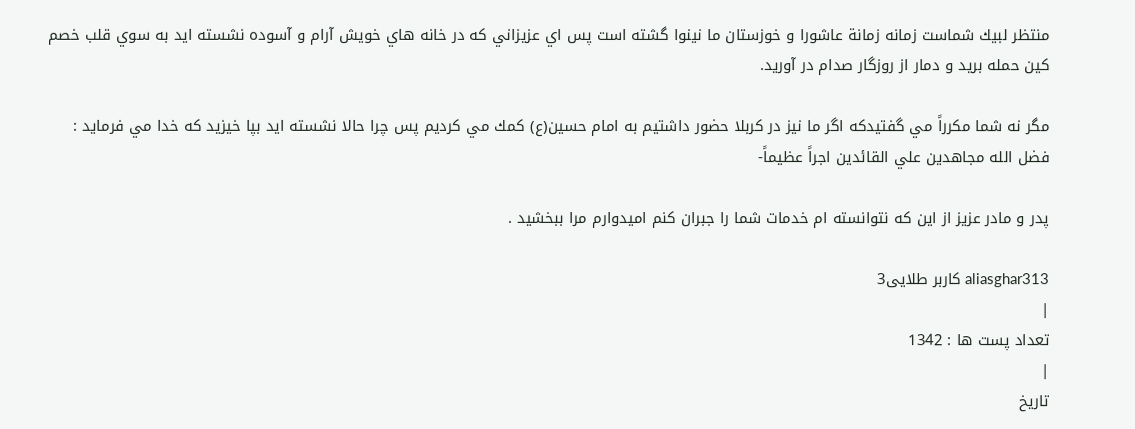منتظر لبيك شماست زمانه زمانة عاشورا و خوزستان ما نينوا گشته است پس اي عزيزاني كه در خانه هاي خويش آرام و آسوده نشسته ايد به سوي قلب خصم كين حمله بريد و دمار از روزگار صدام در آوريد.

مگر نه شما مكرراً مي گفتيدكه اگر ما نيز در كربلا حضور داشتيم به امام حسين(ع) كمك مي كرديم پس چرا حالا نشسته ايد بپا خيزيد كه خدا مي فرمايد : فضل الله مجاهدين علي القائدين اجراً عظيماً-

پدر و مادر عزيز از اين كه نتوانسته ام خدمات شما را جبران كنم اميدوارم مرا ببخشيد .

aliasghar313 کاربر طلایی3
|
تعداد پست ها : 1342
|
تاریخ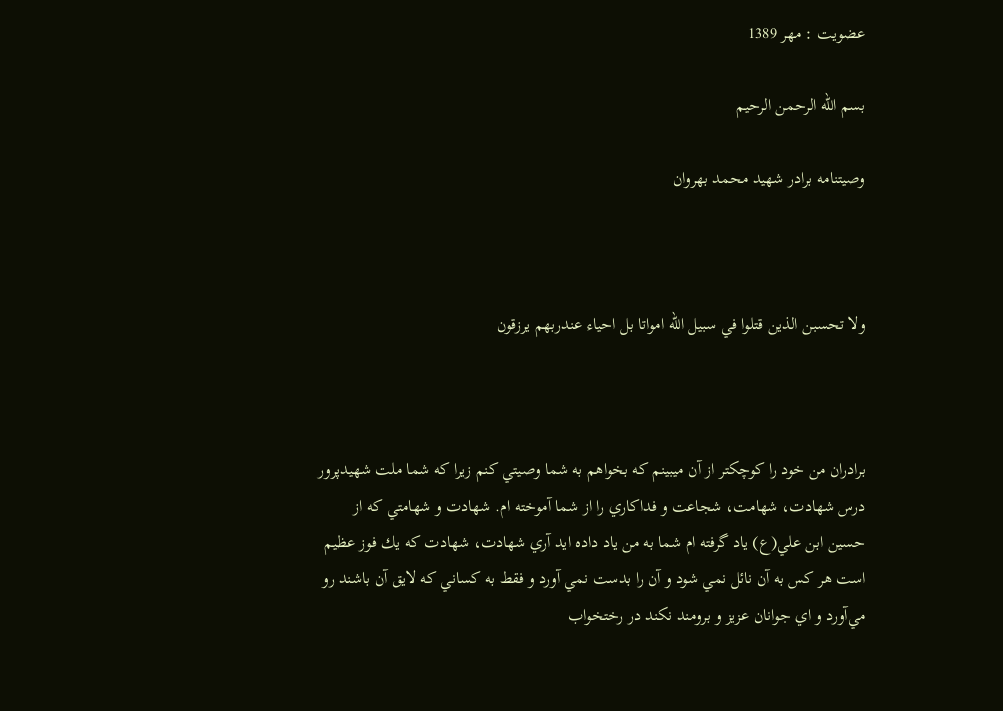عضویت : مهر 1389

بسم الله الرحمن الرحيم

وصيتنامه برادر شهيد محمد بهروان



ولا تحسبن الذين قتلوا في سبيل الله امواتا بل احياء عندربهم يرزقون



برادران من خود را كوچكتر از آن ميبينم كه بخواهم به شما وصيتي كنم زيرا كه شما ملت شهيدپرور درس شهادت، شهامت، شجاعت و فداكاري را از شما آموخته ام. شهادت و شهامتي كه از حسين ابن علي(ع) ياد گرفته ام شما به من ياد داده ايد آري شهادت، شهادت كه يك فوز عظيم است هر كس به آن نائل نمي شود و آن را بدست نمي آورد و فقط به كساني كه لايق آن باشند رو مي‌آورد و اي جوانان‌ عزيز و برومند نكند در رختخواب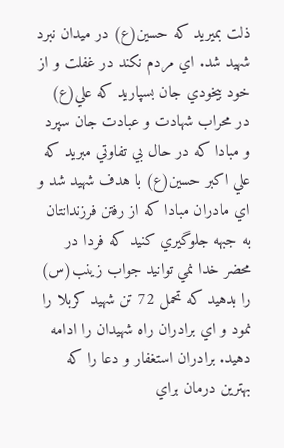ذلت بميريد كه حسين(ع) در ميدان نبرد شهيد شد. اي مردم نكند در غفلت و از خود بيخودي جان بسپاريد كه علي(ع) در محراب شهادت و عبادت جان سپرد و مبادا كه در حال بي تفاوتي مبريد كه علي اكبر حسين(ع) با هدف شهيد شد و اي مادران مبادا كه از رفتن فرزندانتان به جبهه جلوگيري كنيد كه فردا در محضر خدا نمي توانيد جواب زينب(س) را بدهيد كه تحمل 72 تن شهيد كربلا را نمود و اي برادران راه شهيدان را ادامه دهيد. برادران استغفار و دعا را كه بهترين درمان براي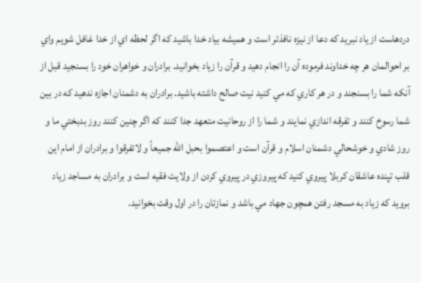دردهاست از ياد نبريد كه دعا از نيزه نافذتر است و هميشه بياد خدا باشيد كه اگر لحظه اي از خدا غافل شويم واي بر احوالمان هر چه خداوند فرموده آن را انجام دهيد و قرآن را زياد بخوانيد. برادران و خواهران خود را بسنجيد قبل از آنكه شما را بسنجند و در هر كاري كه مي كنيد نيت صالح داشته باشيد. برادران به دشمنان اجازه ندهيد كه در بين شما رسوخ كنند و تفرقه اندازي نمايند و شما را از روحانيت متعهد جدا كنند كه اگر چنين كنند روز بدبختي ما و روز شادي و خوشحالي دشمنان اسلام و قرآن است و اعتصموا بحبل الله جميعاً و لاتفرقوا و برادران از امام اين قلب تپنده عاشقان كربلا پيروي كنيد كه پيروزي در پيروي كردن از ولايت فقيه است و برادران به مساجد زياد برويد كه زياد به مسجد رفتن همچون جهاد مي باشد و نمازتان را در اول وقت بخوانيد.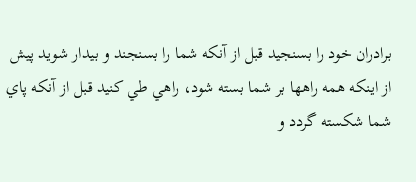برادران خود را بسنجيد قبل از آنكه شما را بسنجند و بيدار شويد پيش از اينكه همه راهها بر شما بسته شود، راهي طي كنيد قبل از آنكه پاي شما شكسته گردد و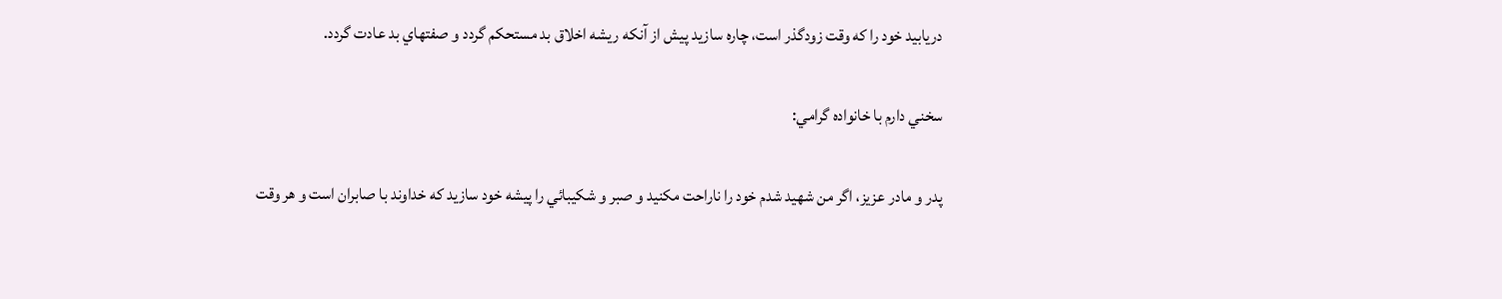دريابيد خود را كه وقت زودگذر است، چاره سازيد پيش از آنكه ريشه اخلاق بد مستحكم گردد و صفتهاي بد عادت گردد.

سخني دارم با خانواده گرامي:

پدر و مادر عزيز، اگر من شهيد شدم خود را ناراحت مكنيد و صبر و شكيبائي را پيشه خود سازيد كه خداوند با صابران است و هر وقت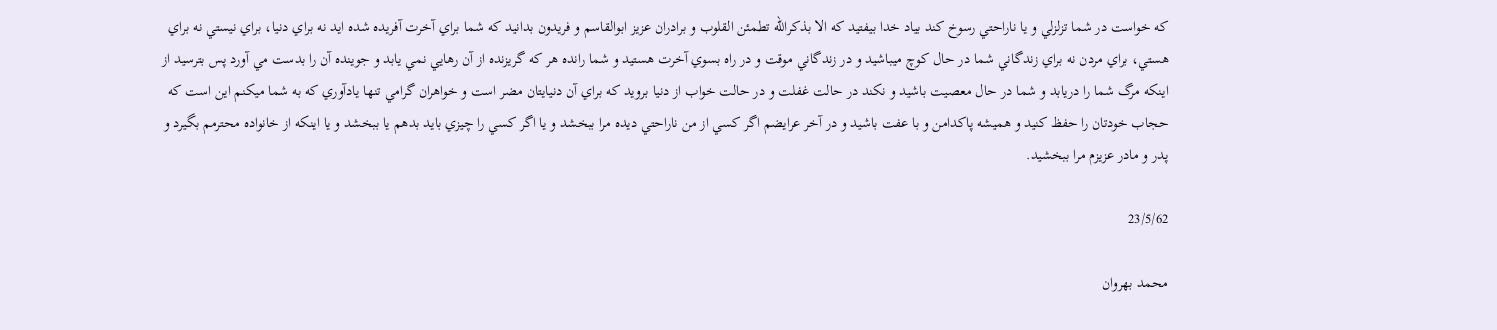كه خواست در شما تزلزلي و يا ناراحتي رسوخ كند بياد خدا بيفتيد كه الا بذكرالله تطمئن القلوب و برادران عزيز ابوالقاسم و فريدون بدانيد كه شما براي آخرت آفريده شده ايد نه براي دنيا، براي نيستي نه براي هستي، براي مردن نه براي زندگاني شما در حال كوچ ميباشيد و در زندگاني موقت و در راه بسوي آخرت هستيد و شما رانده هر كه گريزنده از آن رهايي نمي يابد و جوينده آن را بدست مي آورد پس بترسيد از اينكه مرگ شما را دريابد و شما در حال معصيت باشيد و نكند در حالت غفلت و در حالت خواب از دنيا برويد كه براي آن دنيايتان مضر است و خواهران گرامي تنها يادآوري كه به شما ميكنم اين است كه حجاب خودتان را حفظ كنيد و هميشه پاكدامن و با عفت باشيد و در آخر عرايضم اگر كسي از من ناراحتي ديده مرا ببخشد و يا اگر كسي را چيزي بايد بدهم يا ببخشد و يا اينكه از خانواده محترمم بگيرد و پدر و مادر عزيزم مرا ببخشيد.

23/5/62

محمد بهروان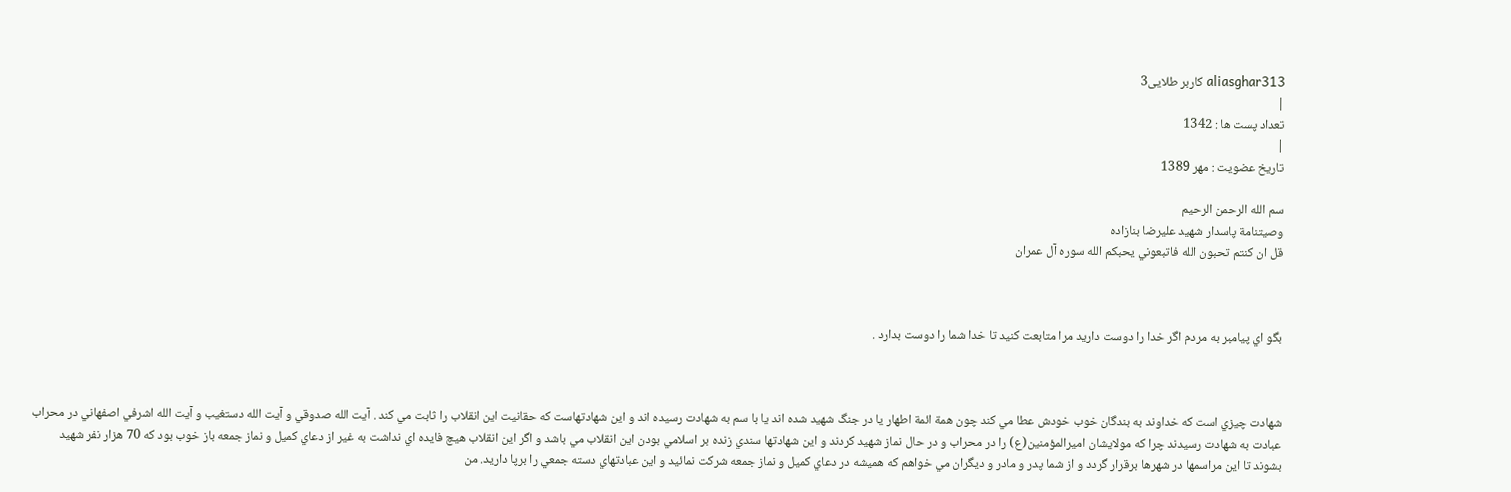aliasghar313 کاربر طلایی3
|
تعداد پست ها : 1342
|
تاریخ عضویت : مهر 1389

سم الله الرحمن الرحيم
وصيتنامة پاسدار شهيد عليرضا بنازاده
قل ان كنتم تحبون الله فاتبعوني يحبكم الله سوره آل عمران



بگو اي پيامبر به مردم اگر خدا را دوست داريد مرا متابعت كنيد تا خدا شما را دوست بدارد .



شهادت چيزي است كه خداوند به بندگان خوب خودش عطا مي كند چون همة ائمة اطهار يا در جنگ شهيد شده اند يا با سم به شهادت رسيده اند و اين شهادتهاست كه حقانيت اين انقلاب را ثابت مي كند . آيت الله صدوقي و آيت الله دستغيب و آيت الله اشرفي اصفهاني در محراب عبادت به شهادت رسيدند چرا كه مولايشان اميرالمؤمنين(ع) را در محراب و در حال نماز شهيد كردند و اين شهادتها سندي زنده بر اسلامي بودن اين انقلاب مي باشد و اگر اين انقلاب هيچ فايده اي نداشت به غير از دعاي كميل و نماز جمعه باز خوب بود كه 70 هزار نفر شهيد بشوند تا اين مراسمها در شهرها برقرار گردد و از شما پدر و مادر و ديگران مي خواهم كه هميشه در دعاي كميل و نماز جمعه شركت نمائيد و اين عبادتهاي دسته جمعي را برپا داريد. من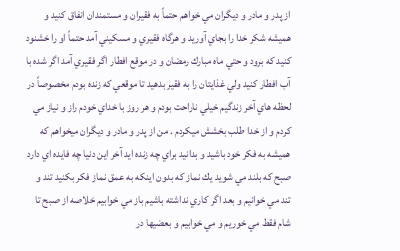از پدر و مادر و ديگران مي خواهم حتماً به فقيران و مستمندان انفاق كنيد و هميشه شكر خدا را بجاي آوريد و هرگاه فقيري و مسكيني آمد حتماً او را خشنود كنيد كه برود و حتي ماه مبارك رمضان و در موقع افطار اگر فقيري آمد اگر شده با آب افطار كنيد ولي غذايتان را به فقير بدهيد تا موقعي كه زنده بودم مخصوصاً در لحظه هاي آخر زندگيم خيلي ناراحت بودم و هر روز با خداي خودم راز و نياز مي كردم و از خدا طلب بخشش ميكردم . من از پدر و مادر و ديگران ميخواهم كه هميشه به فكر خود باشيد و بدانيد براي چه زنده ايد آخر اين دنيا چه فايده اي دارد صبح كه بلند مي شويد يك نماز كه بدون اينكه به عمق نماز فكر بكنيد تند و تند مي خوانيم و بعد اگر كاري نداشته باشيم باز مي خوابيم خلاصه از صبح تا شام فقط مي خوريم و مي خوابيم و بعضيها در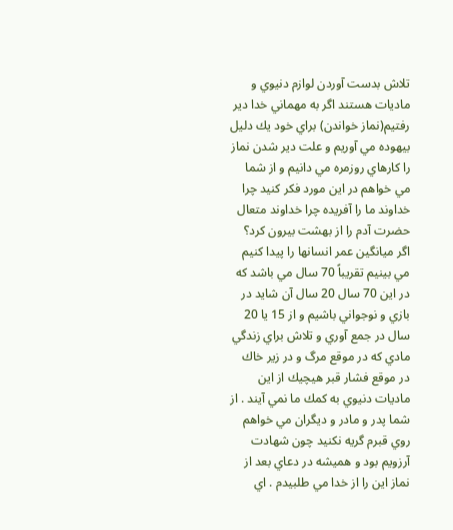تلاش بدست آوردن لوازم دنيوي و ماديات هستند اگر به مهماني خدا دير رفتيم(نماز خواندن) براي خود يك دليل بيهوده مي آوريم و علت دير شدن نماز را كارهاي روزمره مي دانيم و از شما مي خواهم در اين مورد فكر كنيد چرا خداوند ما را آفريده چرا خداوند متعال حضرت آدم را از بهشت بيرون كرد؟ اگر ميانگين عمر انسانها را پيدا كنيم مي بينيم تقريباً 70 سال مي باشد كه در اين 70 سال 20 سال آن شايد در بازي و نوجواني باشيم و از 15 يا 20 سال در جمع آوري و تلاش براي زندگي مادي كه در موقع مرگ و در زير خاك در موقع فشار قبر هيچيك از اين ماديات دنيوي به كمك ما نمي آيند . از شما پدر و مادر و ديگران مي خواهم روي قبرم گريه نكنيد چون شهادت آرزويم بود و هميشه در دعاي بعد از نماز اين را از خدا مي طلبيدم . اي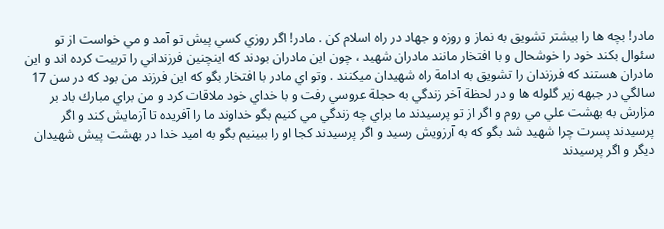مادر! بچه ها را بيشتر تشويق به نماز و روزه و جهاد در راه اسلام كن . مادر! اگر روزي كسي پيش تو آمد و مي خواست از تو سئوال بكند خود را خوشحال و با افتخار مانند مادران شهيد ، چون اين مادران بودند كه اينچنين فرزنداني را تربيت كرده اند و اين مادران هستند كه فرزندان را تشويق به ادامة راه شهيدان ميكنند . وتو اي مادر با افتخار بگو كه اين فرزند من بود كه در سن 17 سالگي در جبهه زير گلوله ها و در لحظة آخر زندگي به حجلة عروسي رفت و با خداي خود ملاقات كرد و من براي مبارك باد بر مزارش به بهشت علي مي روم و اگر از تو پرسيدند ما براي چه زندگي مي كنيم بگو خداوند ما را آفريده تا آزمايش كند و اگر پرسيدند پسرت چرا شهيد شد بگو كه به آرزويش رسيد و اگر پرسيدند كجا او را ببينيم بگو به اميد خدا در بهشت پيش شهيدان ديگر و اگر پرسيدند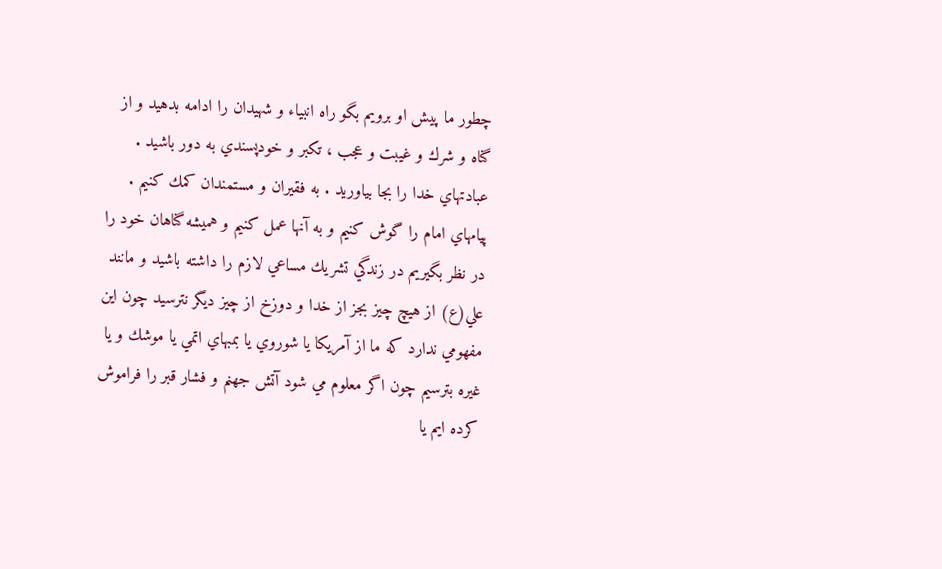چطور ما پيش او برويم بگو راه انبياء و شهيدان را ادامه بدهيد و از گناه و شرك و غيبت و عجب ، تكبر و خودپسندي به دور باشيد . عبادتهاي خدا را بجا بياوريد . به فقيران و مستمندان كمك كنيم . پيامهاي امام را گوش كنيم و به آنها عمل كنيم و هميشه گناهان خود را در نظر بگيريم در زندگي تشريك مساعي لازم را داشته باشيد و مانند علي(ع) از هيچ چيز بجز از خدا و دوزخ از چيز ديگر نترسيد چون اين مفهومي ندارد كه ما از آمريكا يا شوروي يا بمبهاي اتمي يا موشك و يا غيره بترسيم چون اگر معلوم مي شود آتش جهنم و فشار قبر را فراموش كرده ايم يا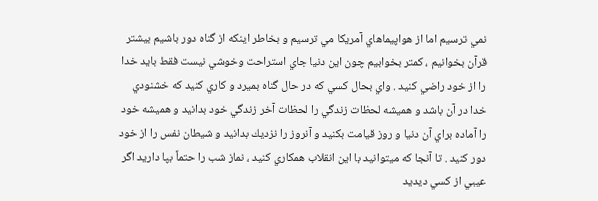نمي ترسيم اما از هواپيماهاي آمريكا مي ترسيم و بخاطر اينكه از گناه دور باشيم بيشتر قرآن بخوانيم ، كمتر بخوابيم چون اين دنيا جاي استراحت وخوشي نيست فقط بايد خدا را از خود راضي كنيد . واي بحال كسي كه در حال گناه بميرد و كاري كنيد كه خشنودي خدا در آن باشد و هميشه لحظات زندگي را لحظات آخر زندگي خود بدانيد و هميشه خود را آماده براي آن دنيا و روز قيامت بكنيد و آنروز را نزديك بدانيد و شيطان نفس را از خود دور كنيد . تا آنجا كه ميتوانيد با اين انقلاب همكاري كنيد ، نماز شب را حتماً بپا داريد اگر عيبي از كسي ديديد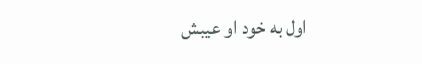اول به خود او عيبش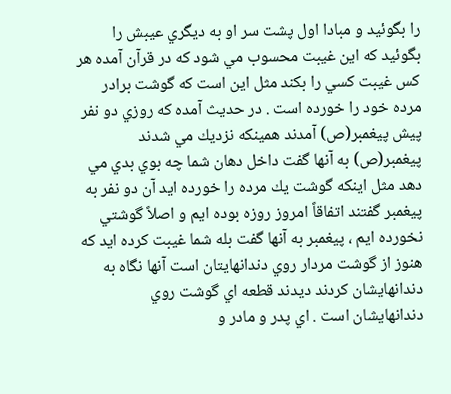را بگوئيد و مبادا اول پشت سر او به ديگري عيبش را بگوئيد كه اين غيبت محسوب مي شود كه در قرآن آمده هر كس غيبت كسي را بكند مثل اين است كه گوشت برادر مرده خود را خورده است . در حديث آمده كه روزي دو نفر پيش پيغمبر(ص) آمدند همينكه نزديك مي شدند پيغمبر(ص) به آنها گفت داخل دهان شما چه بوي بدي مي دهد مثل اينكه گوشت يك مرده را خورده ايد آن دو نفر به پيغمبر گفتند اتفاقاً امروز روزه بوده ايم و اصلاً گوشتي نخورده ايم ، پيغمبر به آنها گفت بله شما غيبت كرده ايد كه هنوز از گوشت مردار روي دندانهايتان است آنها نگاه به دندانهايشان كردند ديدند قطعه اي گوشت روي دندانهايشان است . اي پدر و مادر و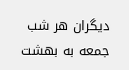ديگران هر شب جمعه به بهشت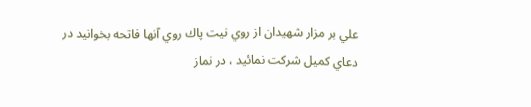علي بر مزار شهيدان از روي نيت پاك روي آنها فاتحه بخوانيد در دعاي كميل شركت نمائيد ، در نماز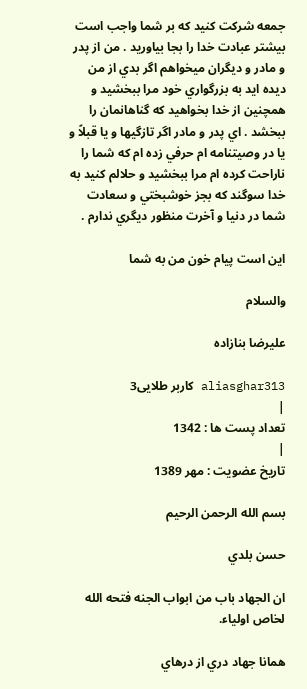جمعه شركت كنيد كه بر شما واجب است بيشتر عبادت خدا را بجا بياوريد . من از پدر و مادر و ديگران ميخواهم اگر بدي از من ديده ايد به بزرگواري خود مرا ببخشيد و همچنين از خدا بخواهيد كه گناهانمان را ببخشد . اي پدر و مادر اگر تازگيها و يا قبلاً و يا در وصيتنامه ام حرفي زده ام كه شما را ناراحت كرده ام مرا ببخشيد و حلالم كنيد به خدا سوگند كه بجز خوشبختي و سعادت شما در دنيا و آخرت منظور ديگري ندارم .

اين است پيام خون من به شما

والسلام

عليرضا بنازاده

aliasghar313 کاربر طلایی3
|
تعداد پست ها : 1342
|
تاریخ عضویت : مهر 1389

بسم الله الرحمن الرحيم

حسن بلدي

ان الجهاد باب من ابواب الجنه فتحه الله لخاص اولياء.

همانا جهاد دري از درهاي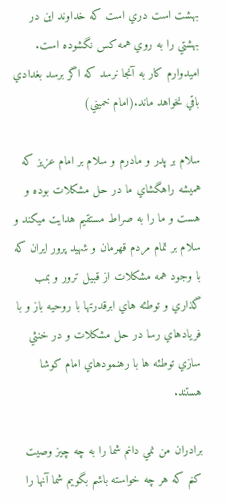بهشت است دري است كه خداوند اين در بهشتي را به روي همه كس نگشوده است. اميدوارم كار به آنجا نرسد كه اگر برسد بغدادي باقي نخواهد ماند.(امام خميني)

سلام بر پدر و مادرم و سلام بر امام عزيز كه هميشه راهگشاي ما در حل مشكلات بوده و هست و ما را به صراط مستقيم هدايت ميكند و سلام بر تمام مردم قهرمان و شهيد پرور ايران كه با وجود همه مشكلات از قبيل ترور و بمب گذاري و توطئه هاي ابرقدرتها با روحيه باز و با فريادهاي رسا در حل مشكلات و در خنثي سازي توطئه ها با رهنمودهاي امام كوشا هستند.

برادران من نمي دانم شما را به چه چيز وصيت كنم كه هر چه خواسته باشم بگويم شما آنها را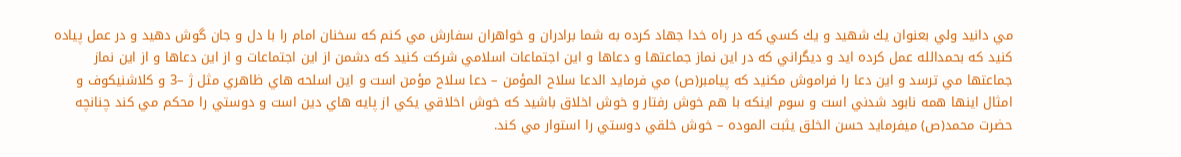مي دانيد ولي بعنوان يك شهيد و يك كسي كه در راه خدا جهاد كرده به شما برادران و خواهران سفارش مي كنم كه سخنان امام را با دل و جان گوش دهيد و در عمل پياده كنيد كه بحمدالله عمل كرده ايد و ديگراني كه در اين نماز جماعتها و دعاها و اين اجتماعات اسلامي شركت كنيد كه دشمن از اين اجتماعات و از اين دعاها و از اين نماز جماعتها مي ترسد و اين دعا را فراموش مكنيد كه پيامبر(ص) مي فرمايد الدعا سلاح المؤمن – دعا سلاح مؤمن است و اين اسلحه هاي ظاهري مثل ژ –3 و كلاشنيكوف و امثال اينها همه نابود شدني است و سوم اينكه با هم خوش رفتار و خوش اخلاق باشيد كه خوش اخلاقي يكي از پايه هاي دين است و دوستي را محكم مي كند چنانچه حضرت محمد(ص) ميفرمايد حسن الخلق يثبت الموده – خوش خلقي دوستي را استوار مي كند.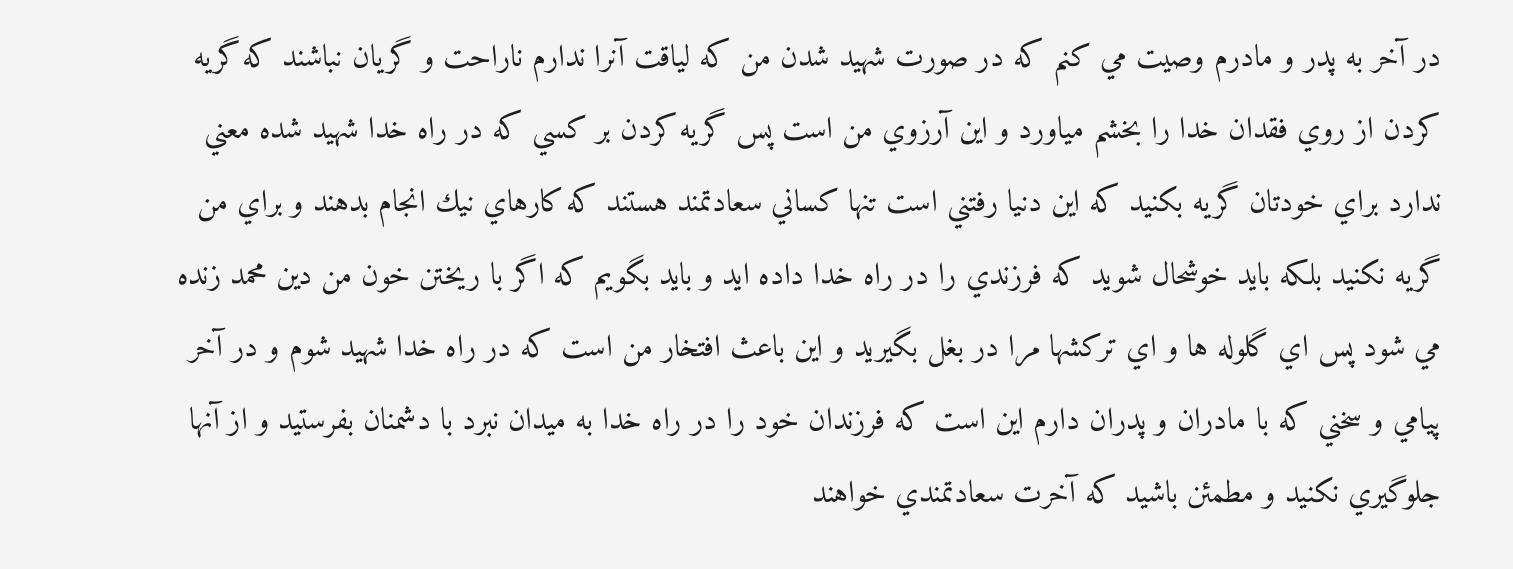در آخر به پدر و مادرم وصيت مي كنم كه در صورت شهيد شدن من كه لياقت آنرا ندارم ناراحت و گريان نباشند كه گريه كردن از روي فقدان خدا را بخشم مياورد و اين آرزوي من است پس گريه كردن بر كسي كه در راه خدا شهيد شده معني ندارد براي خودتان گريه بكنيد كه اين دنيا رفتني است تنها كساني سعادتمند هستند كه كارهاي نيك انجام بدهند و براي من گريه نكنيد بلكه بايد خوشحال شويد كه فرزندي را در راه خدا داده ايد و بايد بگويم كه اگر با ريختن خون من دين محمد زنده مي شود پس اي گلوله ها و اي تركشها مرا در بغل بگيريد و اين باعث افتخار من است كه در راه خدا شهيد شوم و در آخر پيامي و سخني كه با مادران و پدران دارم اين است كه فرزندان خود را در راه خدا به ميدان نبرد با دشمنان بفرستيد و از آنها جلوگيري نكنيد و مطمئن باشيد كه آخرت سعادتمندي خواهند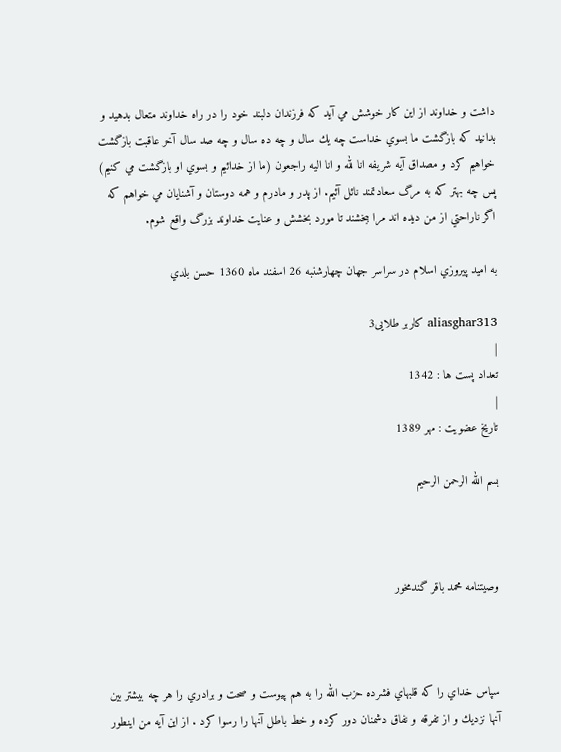داشت و خداوند از اين كار خوشش مي آيد كه فرزندان دلبند خود را در راه خداوند متعال بدهيد و بدانيد كه بازگشت ما بسوي خداست چه يك سال و چه ده سال و چه صد سال آخر عاقبت بازگشت خواهيم كرد و مصداق آيه شريفه انا لله و انا اليه راجعون (ما از خدائيم و بسوي او بازگشت مي كنيم) پس چه بهتر كه به مرگ سعادتمند نائل آئيم. از پدر و مادرم و همه دوستان و آشنايان مي خواهم كه اگر ناراحتي از من ديده اند مرا ببخشند تا مورد بخشش و عنايت خداوند بزرگ واقع شوم.

به اميد پيروزي اسلام در سراسر جهان چهارشنبه 26 اسفند ماه 1360 حسن بلدي

aliasghar313 کاربر طلایی3
|
تعداد پست ها : 1342
|
تاریخ عضویت : مهر 1389

بسم الله الرحمن الرحيم



وصيتنامه محمد باقر گندمخور



سپاس خداي را كه قلبهاي فشرده حزب الله را به هم پيوست و صحت و برادري را هر چه بيشتر بين آنها نزديك و از تفرقه و نفاق دشمنان دور كرده و خط باطل آنها را رسوا كرد . از اين آيه من اينطور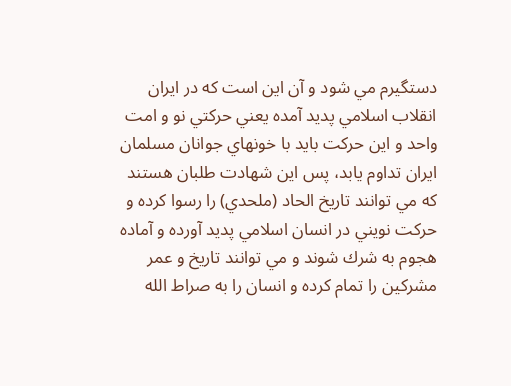دستگيرم مي شود و آن اين است كه در ايران انقلاب اسلامي پديد آمده يعني حركتي نو و امت واحد و اين حركت بايد با خونهاي جوانان مسلمان ايران تداوم يابد، پس اين شهادت طلبان هستند كه مي توانند تاريخ الحاد (ملحدي) را رسوا كرده و حركت نويني در انسان اسلامي پديد آورده و آماده هجوم به شرك شوند و مي توانند تاريخ و عمر مشركين را تمام كرده و انسان را به صراط الله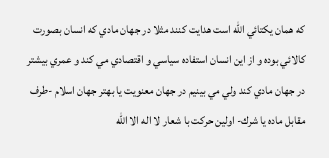كه همان يكتائي الله است هدايت كنند مثلا در جهان مادي كه انسان بصورت كالائي بوده و از اين انسان استفاده سياسي و اقتصادي مي كند و عمري بيشتر در جهان مادي كند ولي مي بينيم در جهان معنويت يا بهتر جهان اسلام -طرف مقابل ماده يا شرك- اولين حركت با شعار لا اله الا الله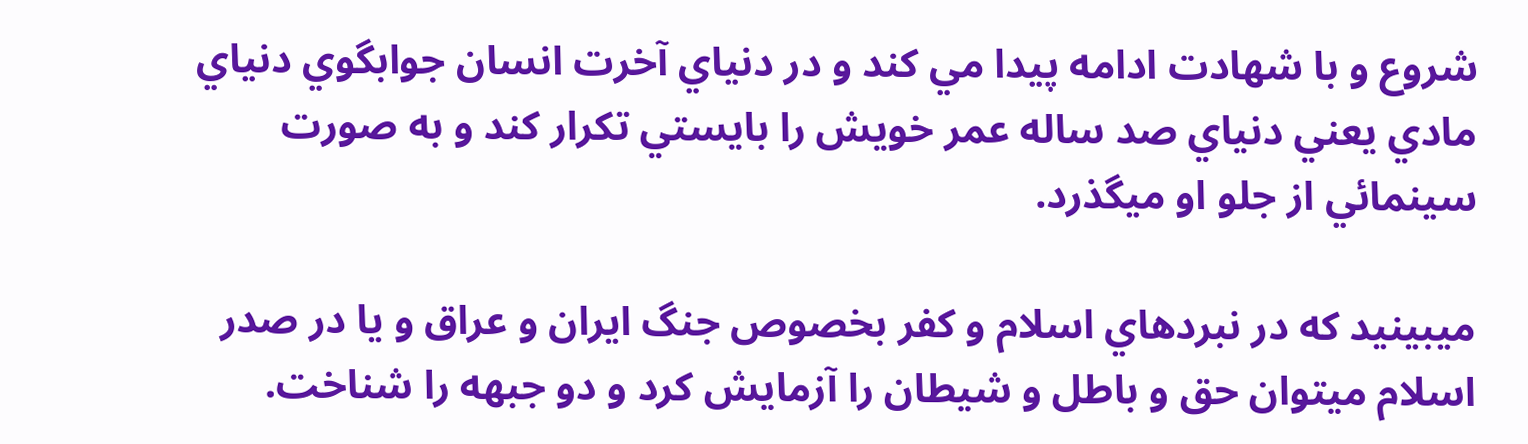شروع و با شهادت ادامه پيدا مي كند و در دنياي آخرت انسان جوابگوي دنياي مادي يعني دنياي صد ساله عمر خويش را بايستي تكرار كند و به صورت سينمائي از جلو او ميگذرد.

ميبينيد كه در نبردهاي اسلام و كفر بخصوص جنگ ايران و عراق و يا در صدر اسلام ميتوان حق و باطل و شيطان را آزمايش كرد و دو جبهه را شناخت.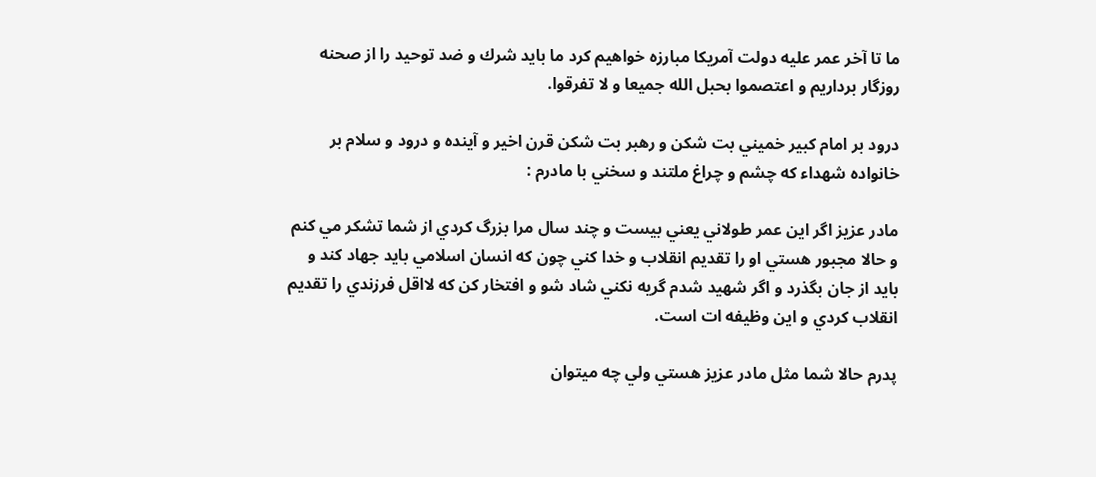ما تا آخر عمر عليه دولت آمريكا مبارزه خواهيم كرد ما بايد شرك و ضد توحيد را از صحنه روزگار برداريم و اعتصموا بحبل الله جميعا و لا تفرقوا.

درود بر امام كبير خميني بت شكن و رهبر بت شكن قرن اخير و آينده و درود و سلام بر خانواده شهداء كه چشم و چراغ ملتند و سخني با مادرم :

مادر عزيز اگر اين عمر طولاني يعني بيست و چند سال مرا بزرگ كردي از شما تشكر مي كنم و حالا مجبور هستي او را تقديم انقلاب و خدا كني چون كه انسان اسلامي بايد جهاد كند و بايد از جان بگذرد و اگر شهيد شدم گريه نكني شاد شو و افتخار كن كه لااقل فرزندي را تقديم انقلاب كردي و اين وظيفه ات است.

پدرم حالا شما مثل مادر عزيز هستي ولي چه ميتوان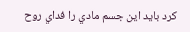كرد بايد اين جسم مادي را فداي روح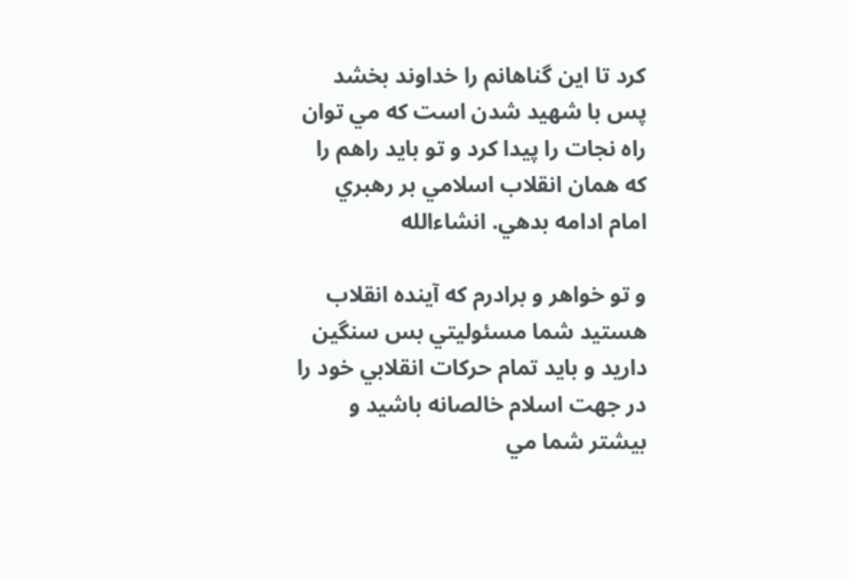كرد تا اين گناهانم را خداوند بخشد پس با شهيد شدن است كه مي توان راه نجات را پيدا كرد و تو بايد راهم را كه همان انقلاب اسلامي بر رهبري امام ادامه بدهي. انشاءالله

و تو خواهر و برادرم كه آينده انقلاب هستيد شما مسئوليتي بس سنگين داريد و بايد تمام حركات انقلابي خود را در جهت اسلام خالصانه باشيد و بيشتر شما مي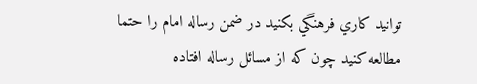توانيد كاري فرهنگي بكنيد در ضمن رساله امام را حتما مطالعه كنيد چون كه از مسائل رساله افتاده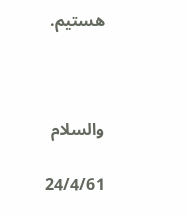هستيم.



والسلام

24/4/61